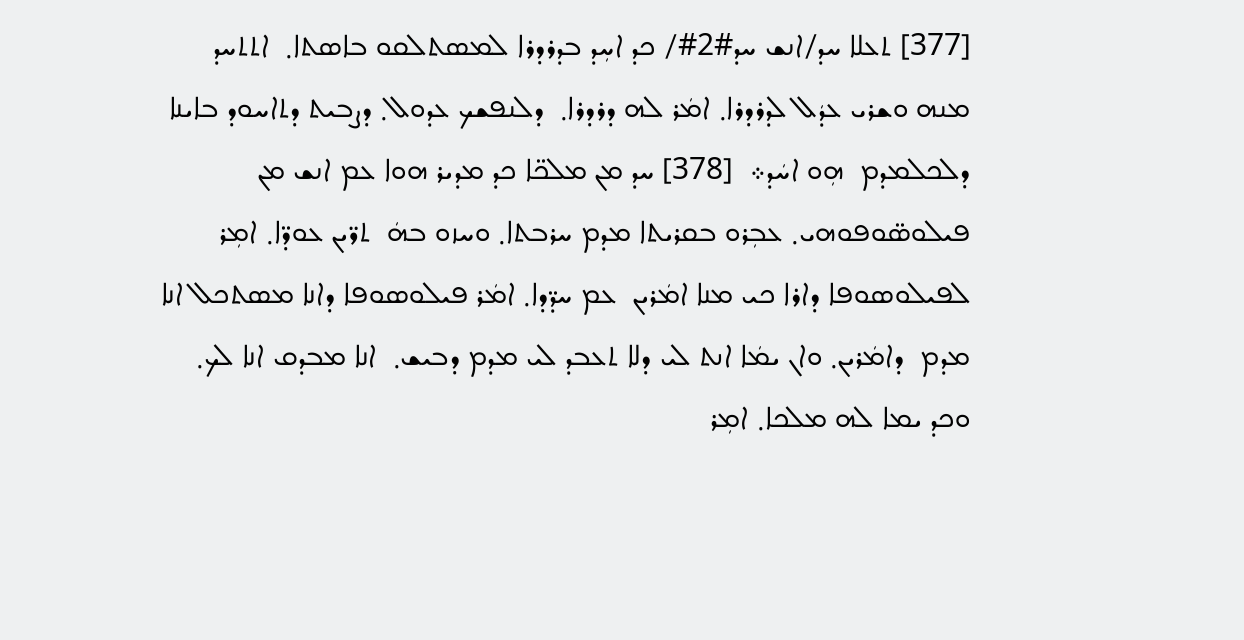[377] ܬܥܠܐ ܚܕ/ܐܢܫ ܚܕ#2#/ ܟܕ ܐܚܼܕ ܒܕܪܕܪܐ ܠܡܣܬܠܩܘ ܒܐܣܬܐ܂  ܐܬܬܚܕ ܡܢܗ ܘܫܪܝ ܥܕܿܠ ܠܕܪܕܪܐ܂ ܐܡܿܪ ܠܗ ܕܪܕܪܐ܂  ܕܠܢܦܫܟ ܥܕܘܠ܂ ܕܨܒܝܬ ܕܬܐܚܘܕ ܒܐܝܢܐ ܕܠܟܠܡܕܡ  ܗܼܘ ܐܚܿܕ܀  ‍[378] ܚܕ ܡܢ ܡܠܟ̈ܐ ܟܕ ܡܕܝܪ ܗܘܐ ܥܡ ܐܢܫ ܡܢ  ܦܝܠܘܣ̈ܘܦܘܗܝ܂ ܥܒܼܪܘ ܒܩܪܝܬܐ ܡܕܡ ܚܪܒܬܐ܂ ܘܚܙܘ ܒܗܿ  ܬܪ̈ܝܢ ܥܘܕ̈ܐ܂ ܐܡܼܪ ܠܦܝܠܘܣܘܦܐ ܕܐܪܐ ܟܝ ܡܢܐ ܐܡܿܪܝܢ  ܥܡ ܚܕ̈ܕܐ܂ ܐܡܿܪ ܦܝܠܘܣܘܦܐ ܕܐܢܐ ܡܣܬܟܠ ܐܢܐ ܡܕܡ  ܕܐܡܿܪܝܢ܂ ܘܐܢ ܝܡܿܐ ܐܢܬ ܠܝ ܕܠܐ ܬܥܒܕ ܠܝ ܡܕܡ ܕܒܝܫ܂  ܐܢܐ ܡܒܕܩ ܐܢܐ ܠܟ܂ ܘܟܕ ܝܡܐ ܠܗ ܡܠܟܐ܂ ܐܡܼܪ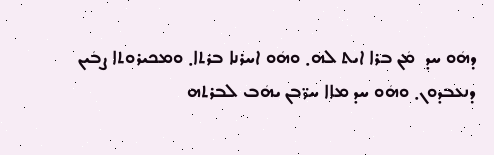ܕܗܿܘ ܚܕ  ܡܿܢ ܒܪܐ ܐܝܬ ܠܗ܂ ܘܗܿܘ ܐܚܪܢܐ ܒܪܬܐ܂ ܘܡܟܝܪܘܬܐ ܨܒܿܝܢ  ܕܢܥܒܕܘܢ܂ ܘܗܿܘ ܚܕ ܡܐܐ ܚܪ̈ܒܢ ܝܗܿܒ ܠܒܪܬܗ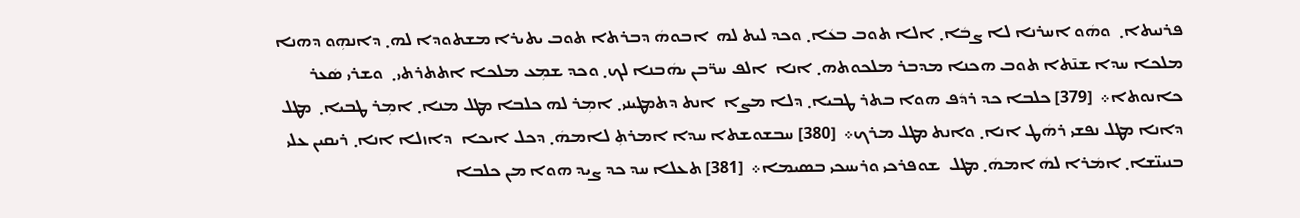ܦܪܢܝܬܐ܂  ܘܗܿܘ ܐܚܪܢܐ ܠܐ ܨܒܿܐ܂ ܐܠܐ ܬܘܒ ܒܥܿܐ܂ ܘܟܕ ܠܝܬ ܠܗ  ܐܒܘܗܿ ܕܒܪܬܐ ܬܘܒ ܝܬܝܪܐ ܡܫܬܘܕܐ ܠܗ܂ ܕܐܢܗܼܘ ܕܗܢܐ  ܡܠܟܐ ܚܕܐ ܫܢ̄ܬܐ ܬܘܒ ܗܟܢܐ ܡܕܒܪ ܡܠܟܘܬܗ܂ ܐܢܐ  ܐܠܦ ܚܪ̈ܒܢ ܝܗܿܒܢܐ ܠܟ܂ ܘܟܕ ܫܡܼܥ ܡܠܟܐ ܐܬܬܪܬܝ܂  ܘܫܪܝ ܣܿܥܪ ܟܐܢܘܬܐ܀  ‍[379] ܟܠܒܐ ܟܕ ܪܕܿܦ ܗܘܐ ܒܬܪ ܛܒܝܐ܂ ܕܠܐ ܡܨܐ  ܐܢܬ ܕܬܡܛܝܢܝ܂ ܐܡܼܪ ܠܗ ܟܠܒܐ ܡܛܠ ܡܢܐ܂ ܐܡܼܪ ܛܒܝܐ܂  ܡܛܠ ܕܐܢܐ ܡܛܠ ܢܦܫܝ ܪܗܿܛ ܐܢܐ܂ ܘܐܢܬ ܡܛܠ ܡܪܟ܀  ‍[380] ܚܒܫܘܫܬܐ ܚܕܐ ܐܡܪܬܼ ܠܐܡܗܿ܂ ܕܟܠ ܐܝܟܐ  ܕܐܙܠܐ ܐܢܐ܂ ܪܝܩܝܢ ܥܠܝ ܒܢܝܢ̈ܫܐ܂ ܐܡܿܪܐ ܠܗܿ ܐܡܗܿ܂ ܡܛܠ  ܫܘܦܪܟܝ ܘܪܝܚܟܝ ܒܣܝܡܐ܀  ‍[381] ܬܥܠܐ ܚܕ ܟܕ ܨܝܕ ܗܘܐ ܡܢ ܟܠܒܐ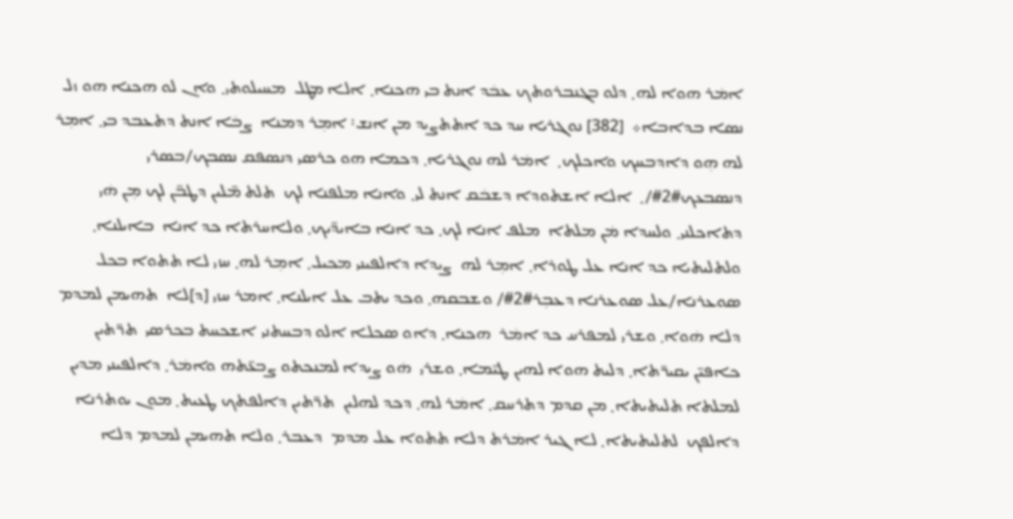ܐܡܿܪ ܗܘܐ ܠܗ܂ ܕܠܘ ܒܓܢܒܪܘܬܟ ܥܒܿܕ ܐܢܬ ܒܝ ܗܟܢܐ܂ ܐܠܐ ܡܛܠ  ܡܚܝܠܘܬܝ܂ ܘܐܢ ܠܘ ܗܟܢܐ ܗܘ ܙܠ ܢܣܐ ܒܕܐܒܐ܀  ‍[382] ܢܘܓܪܝܐ ܚܕ ܟܕ ܐܬܬܨܝܕ ܡܢ ܐܢܫ܃ ܐܡܼܪ ܕܡܢܐ  ܨܒܿܐ ܐܢܬ ܕܬܥܒܕ ܒܝ܂ ܐܡܼܪ ܠܗ ܗܼܘ ܕܐܕܒܚܟ ܘܐܟܠܟ܂  ܐܡܿܪ ܠܗ ܢܘܓܪܝܐ܂ ܕܟܡܐ ܗܘ ܟܪܣܝ ܕܢܣܦܩ ܢܣܒܟ/ܒܣܪܝ ܕܢܣܒܥܟ#2#/܂  ܐܠܐ ܐܫܬܘܕܐ ܕܫܒܿܩ ܐܢܬ ܠܝ܂ ܘܐܢܐ ܡܠܦܢܐ ܠܟ  ܬܠܬ ܡ̈ܠܝܢ ܕܛܒ̈ܢ ܠܟ ܡܼܢ ܗܿܝ ܕܬܐܟܠܢܝ܂ ܘܠܚܕܐ ܡܿܢ ܡܠܬܐ  ܡܠܦ ܐܢܐ ܠܟ܂ ܟܕ ܐܢܐ ܒܐܝܕ̈ܝܟ܂ ܘܠܐܚܪܬܐ ܟܕ ܐܢܐ  ܒܐܝܠܢܐ܂ ܘܠܬܠܝܬܝܐ ܟܕ ܐܢܐ ܥܠ ܛܘܪܐ܂ ܐܡܼܪ ܠܗ  ܨܝܕܐ ܕܐܠܦܝܢܝ ܡܟܝܠ܂ ܐܡܼܪ ܠܗ܂ ܚܙܝ ܠܐ ܬܬܘܐ ܒܟܠ  ܣܘܥܪܢܐ/ܥܠ ܣܘܥܪܢܐ ܕܥܒܼܪ#2#/ ܘܫܒܩܗ܂ ܘܟܕ ܝܬܒ ܥܠ ܐܝܠܢܐ܂ ܐܡܪ ܚܙܝ ‍[ܕ‍]ܠܐ  ܬܗܝܡܢ ܠܡܕܡ ܕܠܐ ܗܿܘܐ܂ ܘܫܪܝ ܠܡܦܪܚ ܟܕ ܐܡܿܪ  ܗܟܢܐ܂ ܕܐܘ ܣܟܠܐ ܐܠܘ ܕܒܚܬܢܝ ܐܫܟܚܬ ܒܟܪܣܝ  ܬܪ̈ܬܝܢ ܟܐܦܝ̈ܢ ܝܩܝܪ̈ܬܐ܂ ܕܠܝܬ ܗܘܐ ܠܗܝܢ ܛܝ̈ܡܐ܂ ܘܫܪܝ  ܗܿܘ ܨܝܕܐ ܠܡܢܟܬܘ ܨܒܥ̈ܬܗ ܘܐܡܿܪ܂ ܕܐܠܦܝܢܝ ܡܕܝܢ  ܠܡܠܬܐ ܬܠܝܬܝܬܐ܂ ܡܢ ܩܕܡ ܕܬܪܚܩ܂ ܐܡܿܪ ܠܗ܂ ܕܟܕ ܠܗܠܝܢ  ܬܪ̈ܬܝܢ ܕܐܠܦܬܟ ܛܥܝܬ܂ ܡܘܢ ܝܘܬܪܢܐ ܕܐܠܦܟ  ܠܬܠܝܬܝܬܐ܂ ܠܐ ܓܝܪ ܐܡܿܪܬ ܕܠܐ ܬܬܘܐ ܥܠ ܡܕܡ  ܕܥܒܪ܂ ܘܠܐ ܬܗܝܡܢ ܠܡܕܡ ܕܠܐ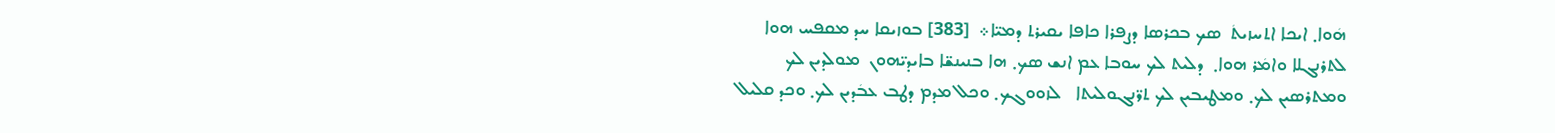ܗܿܘܐ܂ ܐܝܟܐ ܐܬܚܙܝܬܿ  ܣܟ ܒܟܪܣܐ ܕܨܦܪܐ ܟܐܦܐ ܝܩܝܪܬ ܕܡܝ̈ܐ܀  ‍[383] ܒܘܙܝܩܐ ܚܕ ܡܩܦܚ ܗܘܐ ܠܬܪܢܓܠܐ ܘܐܡܿܪ ܗܘܐ܂  ܕܠܝܬ ܠܟ ܚܘܒܐ ܥܡ ܐܢܫ ܣܟ܂ ܗܐ ܒܢܝܢܫ̈ܐ ܒܐܝܕܝ̈ܗܘܢ  ܡܘܠܕܝܢ ܠܟ ܘܡܬܪܣܝܢ ܠܟ܂ ܘܡܛܝܒܝܢ ܠܟ ܬܪ̈ܢܓܘܠܝܬܐ   ܠܙܘܘܓܟ܂ ܘܟܠ ܡܕܡ ܕܛܒ ܥܒܿܕܝܢ ܠܟ܂ ܘܟܕ ܩܠܝܠ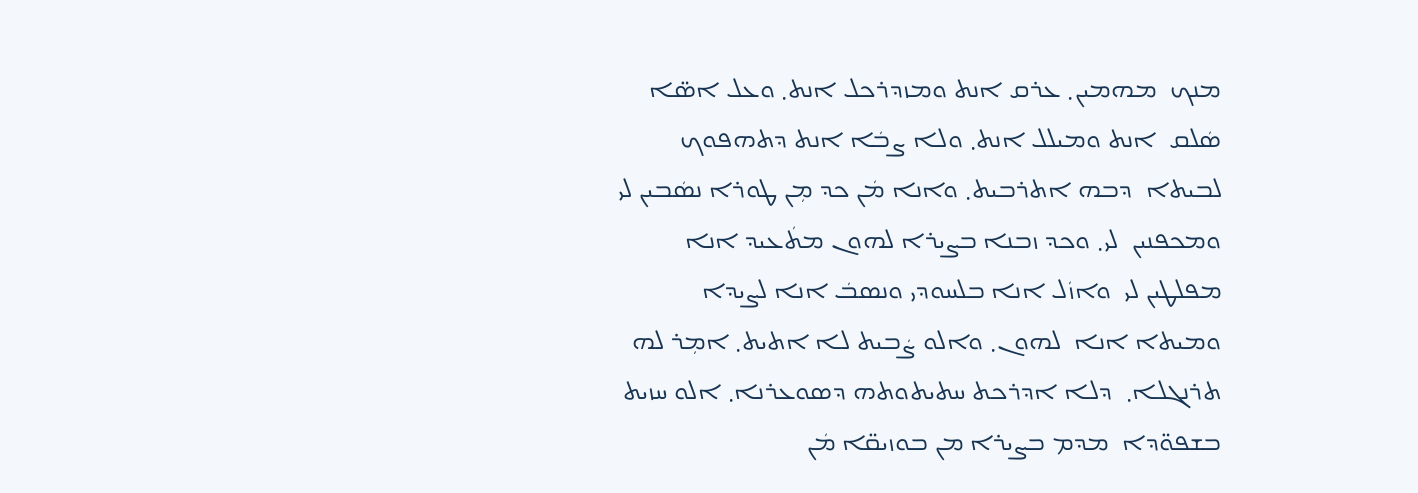ܡܢܟ  ܡܗܡܝܢ܂ ܥܪܩ ܐܢܬ ܘܡܙܕܪܟܠ ܐܢܬ܂ ܘܥܠ ܐܣ̈ܐ ܣܿܠܩ  ܐܢܬ ܘܡܝܠܠ ܐܢܬ܂ ܘܠܐ ܨܒܿܐ ܐܢܬ ܕܬܗܦܘܟ ܠܒܝܬܐ  ܕܒܗ ܐܬܪܒܝܬ܂ ܘܐܢܐ ܡܿܢ ܟܕ ܡܼܢ ܛܘܪܐ ܢܣܿܒܝܢ ܠܝ ܘܡܟܦܢܝܢ  ܠܝ܂ ܘܟܕ ܙܒܢܐ ܒܨܝܪܐ ܠܗܘܢ ܡܬܿܥܝܕ ܐܢܐ ܡܦܠܛܝܢ ܠܝ  ܘܐܙܿܠ ܐܢܐ ܒܠܚܘܕܝ ܘܢܣܒܿ ܐܢܐ ܠܨܝܕܐ ܘܡܝܬܐ ܐܢܐ  ܠܗܘܢ܂ ܘܐܠܘ ܨܿܒܝܬ ܠܐ ܐܬܝܬ܂ ܐܡܼܪ ܠܗ ܬܪܢܓܠܐ܂  ܕܠܐ ܐܕܪܟܬ ܚܬܝܬܘܬܗ ܕܣܘܥܪܢܐ܂ ܐܠܘ ܚܙܝܬ ܒܫܦܘ̈ܕܐ  ܡܕܡ ܒܨܝܪܐ ܡܢ ܒܘܙܝܩ̈ܐ ܡܿܢ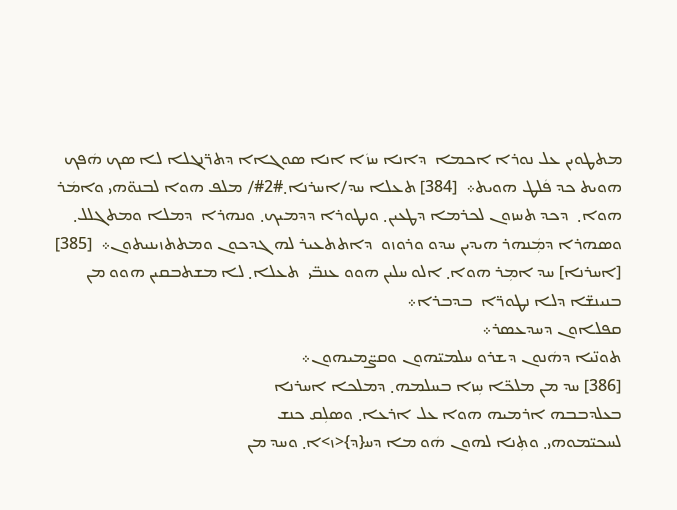ܡܬܛܘܝܢ ܥܠ ܢܘܪܐ ܐܟܡܐ  ܕܐܢܐ ܚܙܿܐ ܐܢܐ ܣܘܓܐܐ ܕܬܪ̈ܢܓܠܐ ܠܐ ܣܟ ܗܿܦܟ  ܗܘܝܬ ܟܕ ܦܿܠܛ ܗܘܝܬ܀  ‍[384] ܬܥܠܐ ܚܕ/ܐܚܪܢܐ܂#2#/ ܡܠܦ ܗܘܐ ܠܒܢܘ̈ܗܝ ܘܐܡܿܪ ܗܘܐ܂  ܕܟܕ ܬܚܙܘܢ ܠܟܪܡܐ ܕܛܥܝܢ܂ ܘܢܛܘܪܐ ܕܕܡܝܟ܂ ܘܢܗܪܐ  ܕܡܠܐ ܘܡܬܓܠܠ܂ ܘܣܗܪܐ ܕܡܲܢܗܪ ܗܝܕܝܢ ܚܕܘ ܘܪܘܙܘ  ܕܐܬܬܥܝܪ ܠܗ ܓܕܟܘܢ ܘܡܬܬܙܝܢܝܬܘܢ܀  ‍[385] [ܐܚܪܢܐ‍] ܚܕ ܐܡܼܪ ܗܘܐ܂ ܐܠܘ ܚܠܝܢ ܗܘܘ ܥܢܒ̈ܝ  ܬܥܠܐ܂ ܠܐ ܡܫܬܒܩܝܢ ܗܘܘ ܡܢ ܒܢܝܢܫ̈ܐ ܕܠܐ ܢܛܘܪ̈ܐ  ܒܕܒܪܐ܀
ܩܦܠܐܘܢ ܕܚܕܥܣܪ܀
ܬܘܢ̈ܝܐ ܕܗܿܢܘܢ ܕܫܪܘ ܚܠܡܝ̈ܗܘܢ ܘܩܨ̈ܡܝܗܘܢ܀
[386] ܚܕ ܡܢ ܡܠܟ̈ܐ ܚܼܙܐ ܒܚܠܡܗ܂ ܕܡܠܟܐ ܐܚܪܢܐ
ܒܥܠܕܒܒܗ ܐܪܡܝܗ ܗܘܐ ܥܠ ܐܪܥܐ܂ ܘܣܠܼܩ ܟܢܫ
ܠܚܟܝ̈ܡܘܗܝ܂ ܘܬܼܢܐ ܠܗܘܢ ܗܿܘ ܡܐ ܕܚ‍{ܕ‍}<ܙ‍>ܐ܂ ܘܚܕ ܡܢ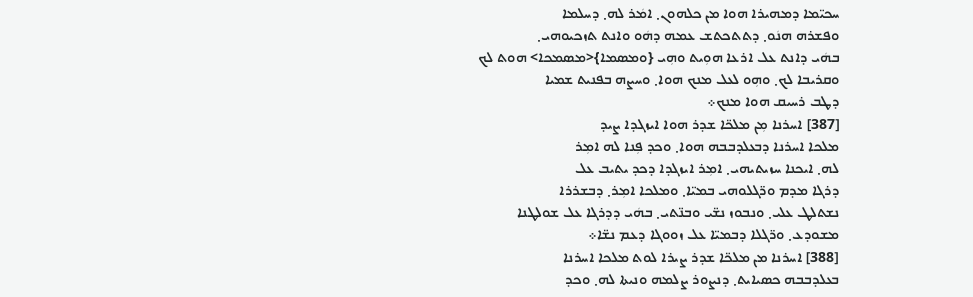ܚܟܝ̈ܡܐ ܕܡܗܝܪܐ ܗܘܐ ܡܢ ܟܠܗܘܢ܂ ܐܡܿܪ ܠܗ܂ ܕܚܠܡܐ
ܘܦܫܪܗ ܗܢܿܘ܂ ܕܬܬܟܬܫ ܥܡܗ ܕܗܿܘ ܘܐܢܬ ܬܙܟܝܘܗܝ܂
ܒܗܿܝ ܕܐܢܬ ܥܠ ܐܪܥܐ ܗܘܼܝܬ ܘܗܼܝ ‍{ܘܡܣܡܐ‍}<ܡܣܡܟܐ‍> ܗܘܬ ܠܟ
ܘܩܪܝܒܐ ܠܟ܂ ܘܗܼܘ ܠܥܠ ܡܢܟ ܗܘܐ܂ ܘܚܨܗ ܒܦܢܝܬ ܫܡܝܐ
ܕܛܒ ܪܚܝܩ ܗܘܐ ܡܢܟ܀
[387] ܐܚܪܢܐ ܡܼܢ ܡܠܟ̈ܐ ܫܕܪ ܗܘܐ ܐܝܙܓܕܐ ܨܝܕ
ܡܠܟܐ ܐܚܪܢܐ ܕܒܥܠܕܒܒܗ ܗܘܐ܂ ܘܟܕ ܦܼܢܐ ܠܗ ܐܡܼܪ
ܠܗ܂ ܐܝܟܢܐ ܚܙܝܬܝܗܝ܂ ܐܡܼܪ ܐܝܙܓܕܐ ܕܟܕ ܝܬܝܒ ܥܠ
ܕܪܓܐ ܡܕܡ ܘܪ̈ܓܠܘܗܝ ܒܡܝ̈ܐ܂ ܘܡܠܟܐ ܐܡܼܪ܂ ܕܒܫܪܪܐ
ܢܫܬܠܛ ܥܠܝ܂ ܘܢܒܘܙ ܢܫ̈ܝ ܘܒܢ̈ܬܝ܂ ܒܗܿܝ ܕܕܪܓܐ ܥܠ ܫܘܠܛܢܐ
ܡܫܘܕܥ܂ ܘܪ̈ܓܠܐ ܕܒܡܝ̈ܐ ܥܠ ܙܘܘܓܐ ܕܥܡ ܢܫ̈ܐ܀
[388] ܐܚܪܢܐ ܡܢ ܡܠܟ̈ܐ ܫܕܪ ܨܝܪܐ ܠܘܬ ܡܠܟܐ ܐܚܪܢܐ
ܒܥܠܕܒܒܗ ܟܣܝܐܝܬ܂ ܕܢܨܘܪ ܨܠܡܗ ܘܢܝܬܐ ܠܗ܂ ܘܟܕ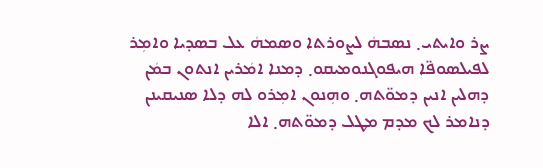ܨܪ ܘܐܝܬܝ܂ ܢܣܒܗܿ ܠܨܘܪܬܐ ܘܣܡܗܿ ܥܠ ܒܣܕܝܐ ܘܐܡܼܪ
ܠܦܝܠܣܘܦ̈ܐ ܗܝܦܘܓܢܘܡܝܩܘ܂ ܕܡܢܐ ܐܡܿܪܝܢ ܐܢܬܘܢ ܒܡܿܢ
ܕܗܠܝܢ ܐܢܝܢ ܕܡܘ̈ܬܗ܂ ܘܗܼܢܘܢ ܐܡܼܪܘ ܠܗ ܕܠܐ ܣܢܝܩܝܢܢ  ܕܢܐܡܪ ܠܟ ܡܕܡ ܡܛܠ ܕܡܘ̈ܬܗ܂ ܐܠܐ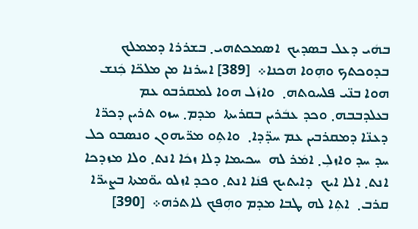ܒܗܿܝ ܕܥܠ ܒܣܕܝܟ  ܐܣܡܟܬܗܝ܂ ܒܫܪܪܐ ܕܡܡܠܟ ܒܕܘܟܬܟ ܘܗܼܘܐ ܗܟܢܐ܀  ‍[389] ܐܚܪܢܐ ܡܢ ܡܠܟ̈ܐ ܟܲܢܫ ܗܘܐ ܒܢ̈ܝ ܦܠܚܘܬܗ܂  ܘܐܙܿܠ ܗܘܐ ܠܡܩܪܒܘ ܥܡ ܒܥܠܕܒܒܗ܂ ܘܟܕ ܥܒܿܪܝܢ ܒܩܪܝܬܐ  ܡܕܡ܂ ܚܙܘ ܬܪܝܢ ܕܟܪ̈ܐ ܕܥܢ̈ܐ ܕܡܩܪܒܝܢ ܥܡ ܚܕ̈ܕܐ܂  ܘܐܬܼܘ ܡܪ̈ܝܗܘܢ ܘܢܣܒܘ ܟܠ ܚܕ ܚܕ ܘܐܙܠܼ܂ ܐܡܿܪ ܠܗ  ܚܟܝܡܐ ܕܠܐ ܙܟܿܐ ܐܢܬ܂ ܘܠܐ ܡܙܕܟܐ ܐܢܬ܂ ܐܠܐ ܐܝܟ  ܕܐܝܬܝܟ ܦܢܿܐ ܐܢܬ܂ ܘܟܕ ܐܙܠܘ ܝܘ̈ܡܬܐ ܒܨܝܪ̈ܐ ܩܪܒ܂  ܐܬܼܐ ܠܗ ܛܒܐ ܡܕܡ ܘܗܼܦܟ ܠܐܬܪܗ܀  ‍[390]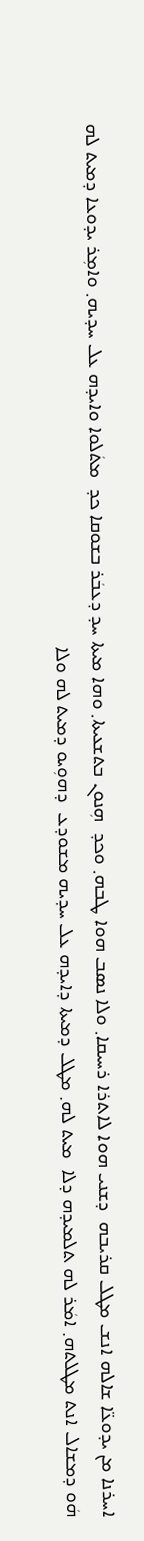ܐܚܪܢܐ ܡܢ ܝܕܘܥ̈ܐ ܫܐܠܗ ܐܢܫ ܡܛܠ ܩܪܝܒܗ  ܕܫܢܝ ܗܘܐ ܠܐܬܪܐ ܪܚܝܩܐ܂ ܘܠܐ ܢܣܒ ܗܘܐ ܛܒܗ܂ ܘܟܕ  ܗܼܢܘܢ ܒܬܫܥܝܬܐ܂ ܘܗܐ ܡܝܬܐ ܚܕ ܕܥܒܿܪ ܒܫܘܩܐ ܟܕ  ܡܬܿܠܘܐ ܘܐܝܕܗ ܥܠ ܚܕܝܗ܂ ܘܐܡܼܪ ܝܕܘܥܐ ܕܡܝܬ ܠܗ  ܗܿܘ ܕܡܫܐܠ ܐܢܬ ܡܛܠܬܗ܂ ܐܡܿܪ ܠܗ ܬܠܡܝܕܗ ܕܠܐ  ܡܝܬ ܠܗ܂ ܡܛܠ ܕܡܝܬܐ ܕܐܝܕܗ ܥܠ ܚܕܝܗ ܡܫܘܕܥ  ܕܗܘܼܝܘ ܕܡܝܬ ܠܗ ܘܠܐ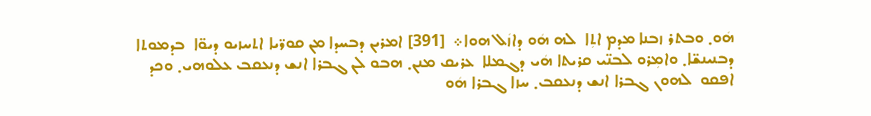ܗܿܘ܂ ܘܒܬܪ ܙܒܢܐ ܡܕܡ ܐܬܼܐ  ܠܗ ܗܿܘ ܕܐܙܿܠ ܗܘܐ܀  ‍[391] ܐܡܪܝܢ ܕܒܚܕܐ ܡܢ ܩܘܪ̈ܝܐ ܐܬܚܙܝܘ ܕܝܘ̈ܐ  ܒܕܡܘܬܐ ܕܒܢܝܢܫ̈ܐ܂ ܘܐܡܼܪܘ ܠܒܢ̈ܝ ܩܪܝܬܐ ܗܿܝ ܕܓܡܠܐ  ܥܪܝܩ ܡܢܢ܂ ܗܒܘ ܠܢ ܓܒܪܐ ܐܢܫ ܕܢܥܩܒ ܥܠܘܗܝ܂ ܘܟܕ ܐܦܩܘ  ܠܗܘܢ ܓܒܪܐ ܐܢܫ ܕܢܥܩܒ܂ ܚܙܐ ܓܒܪܐ ܗܿܘ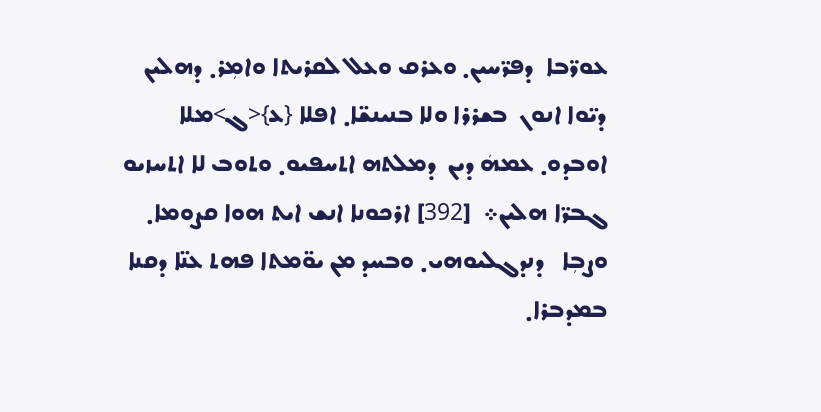ܥܘܪ̈ܒܐ  ܕܦܪ̈ܚܝܢ܂ ܘܥܪܩ ܘܥܠ ܠܩܪܝܬܐ ܘܐܡܼܪ܂ ܕܗܠܝܢ ܕܝ̈ܘܐ ܐܢܘܢ  ܒܫܪܪܐ ܘܠܐ ܒܢܝܢܫ̈ܐ܂ ܐܦܠܐ ‍{ܥ‍}<ܓ‍>ܡܠܐ ܐܘܒܕܘ܂ ܥܡܗܿ ܕܝܢ  ܕܡܠܬܗ ܐܬܚܦܝܘ܂ ܘܬܘܒ ܠܐ ܐܬܚܙܝܘ ܓܒܪ̈ܐ ܗܠܝܢ܀  ‍[392] ܐܪܟܘܢܐ ܐܢܫ ܐܝܬ ܗܘܐ ܩܨܘܡܐ܂ ܘܨܒܼܐ   ܕܢܕܓܠܝܘܗܝ܂ ܘܒܚܕ ܡܢ ܝܘ̈ܡܬܐ ܦܗܬ ܥܢ̈ܐ ܕܩܢܐ ܒܡܕܒܪܐ܂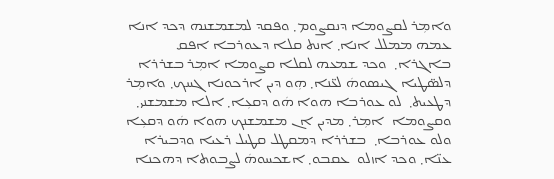ܘܐܡܼܪ ܠܩܨܘܡܐ ܕܢܩܨܘܡ܂ ܘܦܩܕ ܠܡܫܡܫܢܗ ܕܟܕ ܐܢܐ  ܥܡܗ ܡܡܠܠ ܐܢܐ܂ ܐܢܬ ܩܠܐ ܕܥܘܪܒܐ ܐܦܩ ܒܐܓܪܐ܂  ܘܟܕ ܫܡܥܗ ܠܩܠܐ ܩܨܘܡܐ ܐܡܼܪ ܒܫܪܪܐ ܕܠܣ̈ܛܝܐ  ܓܝܣܘܗܿ ܠܥ̈ܢܐ܂ ܗܼܘ ܕܝܢ ܐܪܟܘܢܐ ܓܚܟ܂ ܘܐܡܼܪ ܕܛܥܝܬ܂  ܠܘ ܥܘܪܒܐ ܗܘܐ ܗܿܘ ܕܩܥܼܐ܂ ܐܠܐ ܡܫܡܫܢܝ܂ ܘܩܨܘܡܐ  ܐܡܼܪ܂ ܡܕܝܢ ܐܢ ܡܫܡܫܢܟ ܗܘܐ ܗܿܘ ܕܩܥܼܐ ܘܠܘ ܥܘܪܒܐ܂  ܒܫܪܪܐ ܕܡܩܛܠ ܩܛܝܠ ܪܥܝܐ ܘܕܒܝܪܐ ܥܢ̈ܐ܂ ܘܟܕ ܐܙܠܘ  ܥܩܒܘ܂ ܐܫܟܚܘܗܿ ܠܨܒܘܬܐ ܕܗܟܢܐ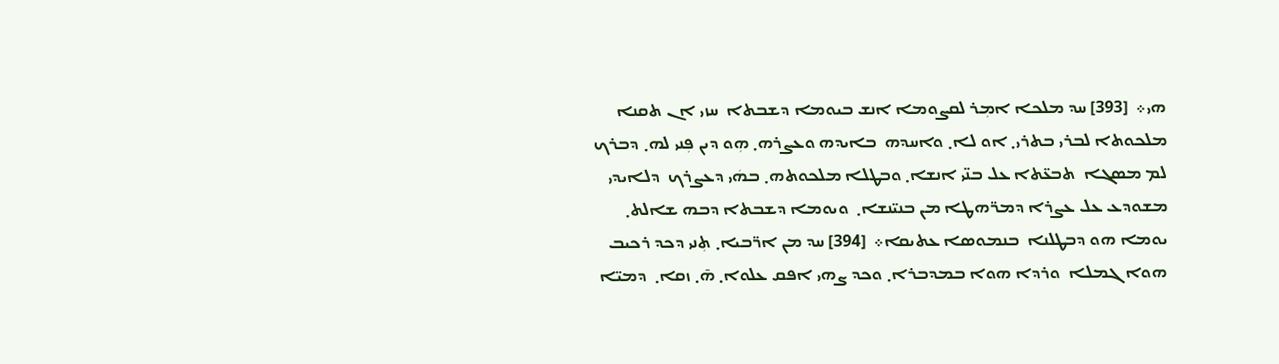ܗܝ܀  ‍[393] ܚܕ ܡܠܟܐ ܐܡܼܪ ܠܩܨܘܡܐ ܐܢܫ ܒܝܘܡܐ ܕܫܒܬܐ  ܚܙܝ ܐܢ ܬܩܢܐ ܡܠܟܘܬܐ ܠܒܪܝ ܒܬܪܝ܂ ܐܘ ܠܐ܂ ܘܐܚܕܗ  ܒܐܝܕܗ ܘܥܨܪܗ܂ ܗܼܘ ܕܝܢ ܦܼܢܝ ܠܗ܂ ܕܒܪܟ ܠܡ ܡܣܓܐ  ܬܒܥ̈ܬܐ ܥܠ ܒܢ̈ܝ ܐܢܫܐ܂ ܘܒܛܠܐ ܡܠܟܘܬܗ܂ ܒܗܿܝ ܕܥܨܪܟ  ܕܠܐܝܕܝ ܡܫܘܕܥ ܥܠ ܥܨܪܐ ܕܡܪ̈ܗܛܐ ܡܢ ܒܢܝ̈ܢܫܐ܂  ܘܝܘܡܐ ܕܫܒܬܐ ܕܒܗ ܫܐܠܬ܂ ܝܘܡܐ ܗܘ ܕܒܛܠܢܐ  ܒܢܡܘܣܐ ܥܬܝܩܐ܀  ‍[394] ܚܕ ܡܢ ܐܪ̈ܒܝܐ܂ ܬܼܢܝ ܕܟܕ ܪܟܝܒ ܗܘܐ ܓܡܠܐ  ܘܪܕܐ ܗܘܐ ܒܡܕܒܪܐ܂ ܘܟܕ ܨܗܝ ܐܦܩ ܥܠܘܐ܂ ܗ̄܂ ܙܩܐ܂  ܕܡܝ̈ܐ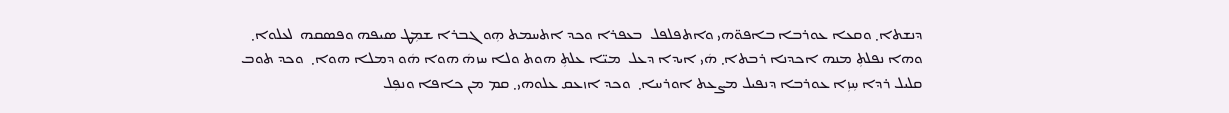ܕܢܫܬܐ܂ ܘܩܥܐ ܥܘܪܒܐ ܒܐܦܘ̈ܗܝ ܘܐܬܦܠܦܠ  ܒܥܦܪܐ ܘܟܕ ܐܬܚܡܬ ܗܼܘ ܓܒܪܐ ܫܡܼܛ ܣܝܦܗ ܘܦܣܩܗ  ܠܥܠܘܐ܂ ܘܗܐ ܢܦܠܬܼ ܡܢܗ ܐܟܕܢܐ ܪܒܬܐ܂ ܗܿܝ ܐܝܕܐ ܕܥܠ  ܡܝ̈ܐ ܥܠܬܼ ܗܘܬ ܘܠܐ ܚܙܗܿ ܗܘܐ ܗܿܘ ܕܡܠܐ ܗܘܐ܂  ܘܟܕ ܬܘܒ ܩܠܝܠ ܪܕܐ ܚܼܙܼܐ ܥܘܪܒܐ ܕܢܦܝܠ ܡܨܥܬ ܐܘܪܚܐ܂  ܘܟܕ ܐܙܥܩ ܥܠܘܗܝ܂ ܩܡ ܡܢ ܟܐܦܐ ܘܢܦܼܠ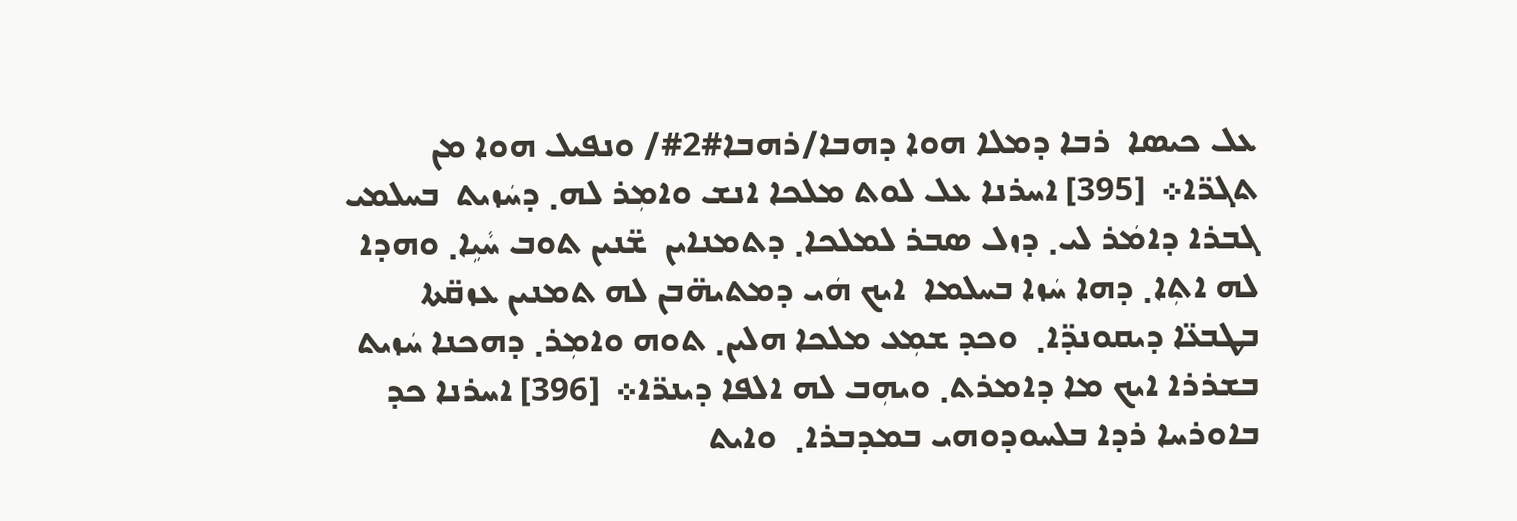ܥܠ ܟܝܣܐ  ܪܒܐ ܕܡܠܐ ܗܘܐ ܕܗܒܐ/ܪܗܒܐ#2#/ ܘܢܦܝܠ ܗܘܐ ܡܢ ܬܓܪ̈ܐ܀  ‍[395] ܐܚܪܢܐ ܥܠ ܠܘܬ ܡܠܟܐ ܐܢܫ ܘܐܡܼܪ ܠܗ܂ ܕܚܿܙܝܬ  ܒܚܠܡܝ ܓܒܪܐ ܕܐܡܿܪ ܠܝ܂ ܕܙܠ ܣܒܪ ܠܡܠܟܐ܂ ܕܬܡܢܐܝܢ  ܫ̈ܢܝܢ ܬܘܒ ܚܵܝܹܐ܂ ܘܗܕܐ ܠܗ ܐܬܼܐ܂ ܕܗܐ ܚܿܙܐ ܒܚܠܡܐ  ܐܝܟ ܗܿܝ ܕܡܬܝܗ̈ܒܢ ܠܗ ܬܡܢܝܢ ܥܙܩ̈ܬܐ ܒܛܒܥ̈ܐ ܕܝܩܘܢܕ̈ܐ܂  ܘܟܕ ܫܡܼܥ ܡܠܟܐ ܗܠܝܢ܂ ܬܘܗ ܘܐܡܼܪ܂ ܕܗܟܢܐ ܚܿܙܝܬ  ܒܫܪܪܐ ܐܝܟ ܡܐ ܕܐܡܪܬ܂ ܘܝܗܼܒ ܠܗ ܐܠܦܐ ܕܝܢܪ̈ܐ܀  ‍[396] ܐܚܪܢܐ ܟܕ ܒܐܘܪܚܐ ܪܕܐ ܒܠܚܘܕܘܗܝ ܒܡܕܒܪܐ܂  ܘܐܝܬ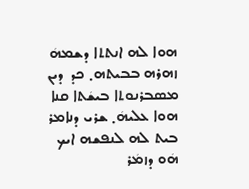ܗܘܐ ܠܗ ܐܢܬܬܐ ܕܫܡܗܿ ܙܗܪܗ ܒܒܝܬܗ܂ ܟܕ  ܕܝܢ ܡܣܒܪܢܘܬܐ ܒܝܫܿܬܐ ܩܢܐ ܗܘܐ ܥܠܝܗܿ܂ ܫܪܝ ܕܢܐܡܪ  ܒܝܬ ܠܗ ܠܢܦܫܗ ܐܝܟ ܗܿܘ ܕܙܡܿܪ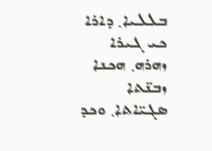ܒܠܠܝܐ܂ ܕܐܪܐ ܟܝ ܓܝܪܐ  ܙܗܪܗ܂ ܗܟܢܐ ܙܒܢ̈ܬܐ ܣܓܝ̈ܐܬܐ܂ ܘܟܕ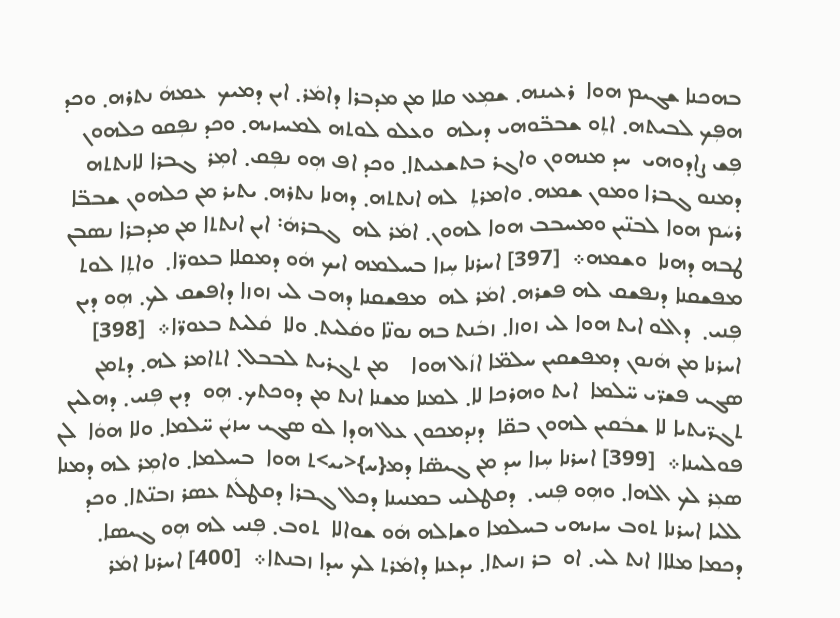ܒܗܟܢܐ ܫܓܝܡ ܗܘܐ  ܪܥܝܢܗ܂ ܫܡܼܥ ܩܠܐ ܡܢ ܡܕܒܪܐ ܕܐܡܿܪ܂ ܐܝܢ ܕܡܝܟ  ܥܡܗܿ ܢܬܪܗ܂ ܘܟܕ ܗܦܼܟ ܠܒܝܬܗ܂ ܐܬܼܘ ܫܒܒ̈ܘܗܝ ܕܝܠܗ  ܘܥܠܘ ܠܘܬܗ ܠܡܚܙܝܗ܂ ܘܟܕ ܢܦܼܩܘ ܟܠܗܘܢ ܦܼܫ ܨܐܕܘܗܝ  ܚܕ ܡܢܗܘܢ ܘܐܓܪ ܒܬܫܥܝܬܐ܂ ܘܟܕ ܐܦ ܗܼܘ ܢܦܼܩ܂ ܐܡܼܪ  ܓܒܪܐ ܠܐܢܬܬܗ ܕܡܢܘ ܓܒܪܐ ܘܡܘܢ ܫܡܗ܂ ܘܐܡܪܬܼ  ܠܗ ܐܢܬܬܗ܂ ܕܗܢܐ ܢܬܪܗ܂ ܝܬܝܪ ܡܢ ܟܠܗܘܢ ܫܒܒ̈ܐ  ܪܚܿܡ ܗܘܐ ܠܒܢ̈ܝܢ ܘܡܚܒܒ ܗܘܐ ܠܗܘܢ܂ ܐܡܿܪ ܠܗ  ܓܒܪܗܿ܃ ܐܝܢ ܐܢܬܬܐ ܡܢ ܡܕܒܪܐ ܢܣܒܢ ܛܒܗ ܕܗܢܐ  ܘܫܡܗ܀  ‍[397] ܐܚܪܢܐ ܚܼܙܐ ܒܚܠܡܗ ܐܝܟ ܗܿܘ ܕܡܩܠܐ ܒܥܘܪ̈ܐ܂  ܘܐܬܼܐ ܠܘܬ ܡܦܫܩܢܐ ܕܢܦܫܩ ܠܗ ܦܫܪܗ܂ ܐܡܿܪ ܠܗ  ܡܦܫܩܢܐ ܕܗܒ ܠܝ ܙܘܙܐ ܕܐܦܫܩ ܠܟ܂ ܗܼܘ ܕܝܢ ܦܼܢܝ܂  ܕܐܠܘ ܐܝܬ ܗܘܐ ܠܝ ܙܘܙܐ܂ ܙܒܿܢܬ ܒܗ ܢܘܢ̈ܐ ܘܩܿܠܝܬ܂ ܘܠܐ  ܩܿܠܝܬ ܒܥܘܪ̈ܐ܀  ‍[398] ܐܚܪܢܐ ܡܢ ܗܿܢܘܢ ܕܡܦܫܩܝܢ ܚܠܡ̈ܐ ܐܙܿܠ ܗܘܐ    ܡܢ ܬܓܪܝܬ ܠܒܒܠ܂ ܐܬܐܡܪ ܠܗ܂ ܕܬܡܢ ܣܓܝ ܦܫܪ̈ܝ ܚ̈ܠܡܐ  ܐܝܬ ܘܗܪܟܐ ܠܐ܂ ܠܡܢܐ ܡܫܢܐ ܐܢܬ ܡܢ ܕܘܟܬܟ܂ ܗܼܘ  ܕܝܢ ܦܼܢܝ܂ ܕܗܠܝܢ ܬܓܪ̈ܝܬܝܐ ܠܐ ܫܒܿܩܝܢ ܠܗܘܢ ܒܩ̈ܐ  ܕܢܕܡܟܘܢ ܥܠ ܗܕܐ ܠܘ ܣܓܝ ܚܙܝܿܢ ܚ̈ܠܡܐ܂ ܘܠܐ ܗܘܿܐ  ܠܢ ܦܘܠܚܢܐ܀  ‍[399] ܐܚܪܢܐ ܚܼܙܐ ܚܕ ܡܢ ܓܝܣ̈ܐ ܕܡ‍{ܚ‍}<ܝܝ‍>ܬ ܗܘܐ  ܒܚܠܡܐ܂ ܘܐܡܼܪ ܠܗ ܕܡܢܐ ܣܥܼܪ ܠܟ ܐܠܗܐ܂ ܘܗܼܘ ܦܼܢܝ܂  ܕܩܛܠܢܝ ܒܡܢܝܢܐ ܕܟܠ ܓܒܪܐ ܕܩܛܠܿܬ ܥܣܪ ܙܒܢ̈ܬܐ܂ ܘܟܕ  ܠܠܝܐ ܐܚܪܢܐ ܬܘܒ ܚܙܝܗܝ ܒܚܠܡܐ ܘܫܐܠܗ ܗܿܘ ܫܘܐܠܐ  ܬܘܒ܂ ܦܼܢܝ ܠܗ ܗܼܘ ܓܝܣܐ܂ ܕܟܡܐ ܡܠܐܐ ܐܢܬ ܠܝ܂ ܐܘ  ܒܪ ܙܢܝܬܐ܂ ܝܕܥܢܐ ܕܐܡܿܪܬ ܠܟ ܚܕܐ ܙܒܢܬܐ܀  ‍[400] ܐܚܪܢܐ ܐܡܿܪ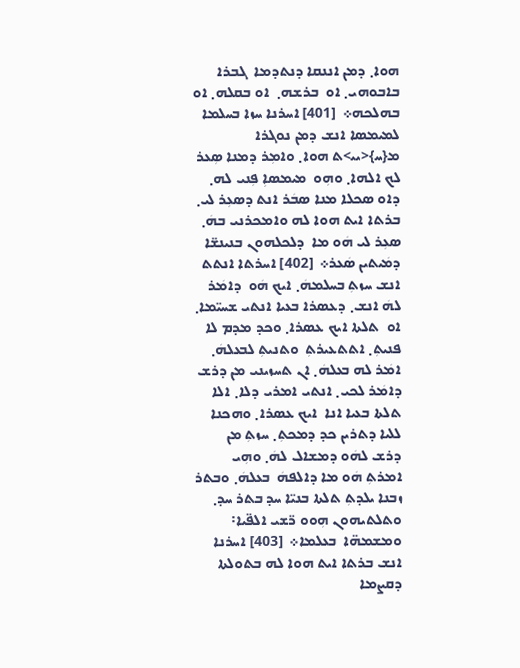ܗܘܐ܂ ܕܡܢ ܐܢܢܩܐ ܕܢܬܕܡܐ  ܓܒܪܐ ܒܐܒܘܗܝ܂ ܐܘ  ܒܪܫܗ܂  ܐܘ ܒܩܠܗ܂ ܐܘ ܒܗܠܟܗ܀  ‍[401] ܐܚܪܢܐ ܚܙܐ ܒܚܠܡܐ ܠܡܝܡܣܐ ܐܢܫ ܕܡܢ ܢܘܓܪܐ  ܡ‍{ܚ‍}<ܝܝ‍>ܬ ܗܘܐ܂ ܘܐܡܼܪ ܕܡܢܐ ܣܼܥܪ ܠܟ ܐܠܗܐ܂ ܘܗܼܘ  ܡܝܡܣܐܼ ܦܼܢܝ ܠܗ܂ ܕܐܘ ܣܟܠܐ ܡܢܐ ܣܒܿܪ ܐܢܬ ܕܣܥܼܪ ܠܝ܂  ܒܪܬܐ ܐܝܬ ܗܘܐ ܠܗ ܘܐܡܟܪܢܝ ܒܗܿ܂ ܣܥܼܪ ܠܝ ܗܿܘ ܡܐ  ܕܠܟܠܗܘܢ ܒܢܝܢܫ̈ܐ ܕܡܿܝܬܝܢ ܣܿܥܪ܀  ‍[402] ܐܚܪܬܐ ܐܢܬܬ ܐܢܫ ܚܙܬܼ ܒܚܠܡܗܿ܂ ܐܝܟ ܗܿܘ  ܕܐܡܿܪ ܠܗܿ ܐܢܫ܂ ܕܥܣܪܐ ܒܥܝܐ ܐܢܬܝ ܫܚܝ̈ܡܐ܂ ܐܘ  ܬܠܬܐ ܐܝܟ ܥܣܪܐ܂ ܘܟܕ ܡܕܡ ܠܐ ܦܢܝܬܼ܂ ܐܬܬܥܝܪܬܼ  ܘܬܢܝܬܼ ܠܒܥܠܗܿ܂ ܐܡܿܪ ܠܗ ܒܥܠܗܿ܂ ܐܢ ܬܚܙܝܢܝ ܡܢ ܕܪܫ  ܕܐܡܿܪ ܠܟܝ܂ ܐܢܬܝ ܐܡܪܝ ܕܠܐ܂ ܐܠܐ ܬܠܬܐ ܒܥܝܐ ܐܢܐ  ܐܝܟ ܥܣܪܐ܂ ܘܗܟܢܐ ܠܠܝܐ ܕܬܪܝܢ ܟܕ ܕܡܟܬܼ܂ ܚܙܬܼ ܡܢ  ܕܪܫ ܠܗܿܘ ܕܡܫܐܠ ܠܗܿ܂ ܘܗܼܝ ܐܡܪܬܼ ܗܿܘ ܡܐ ܕܐܠܦܗܿ  ܒܥܠܗܿ܂ ܘܒܬܪ ܙܒܢܐ ܝܠܕܬܼ ܬܠܬܐ ܒܢܝ̈ܐ ܚܕ ܒܬܪ ܚܕ܂ ܘܬܠܬܝܗܘܢ ܗܼܘܘ ܪ̈ܫܝ ܐܠܦ̈ܝܐ܃ ܘܡܫܡܗ̈ܐ  ܒܥܠܡܐ܀  ‍[403] ܐܚܪܢܐ ܐܢܫ ܒܪܬܐ ܐܝܬ ܗܘܐ ܠܗ ܒܬܘܠܬܐ  ܕܩܨܡܐ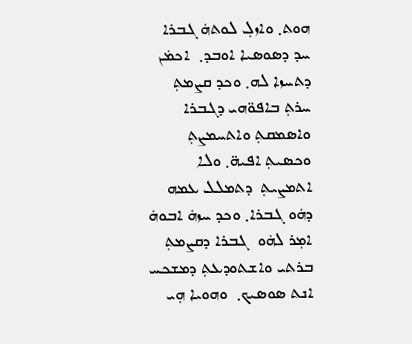ܗܘܬ܂ ܘܐܙܠܼ ܠܘܬܗܿ ܓܒܪܐ ܚܕ ܕܣܘܣܝܐ ܐܘܒܕ܂  ܐܟܡܿܢ ܕܬܚܙܐ ܠܗ܂ ܘܟܕ ܩܨܡܬܼ ܚܪܬܼ ܒܐܦܘ̈ܗܝ ܕܓܒܪܐ  ܘܐܣܡܩܬܼ ܘܐܬܚܡܨܬܼ ܘܟܣܝܬܼ ܐܦܝܗ̈܂ ܘܠܐ ܐܬܡܨܝܬܼ  ܕܬܡܠܠ ܥܡܗ ܕܗܿܘ ܓܒܪܐ܂ ܘܟܕ ܚܙܗܿ ܐܒܘܗܿ ܐܡܼܪ ܠܗܿܘ  ܓܒܪܐ ܕܩܨܡܬܼ ܒܪܬܝ ܘܐܫܬܘܕܥܬܼ ܕܡܫܟܚ ܐܢܬ ܣܘܣܝܟ܂  ܘܗܘܝܐ ܗܼܝ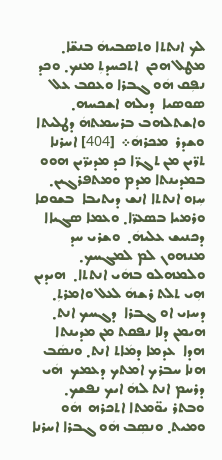ܠܟ ܐܢܬܬܐ ܘܬܣܒܝܗܿ ܒܢܫ̈ܐ܂ ܡܛܠ ܗܟܢ  ܐܬܟܚܕܬܼ ܡܢܟ܂ ܘܟܕ ܢܦܼܩ ܗܿܘ ܓܒܪܐ ܘܥܩܒ ܥܠ ܣܘܣܝܐ  ܕܝܠܗ ܐܫܟܚܗ܂ ܘܐܫܬܠܗܒ ܒܪܚܡܬܗܿ ܕܛܠܝܬܐ ܘܫܕܪ  ܡܟܪܗܿ܀  ‍[404] ܐܚܪܢܐ ܬܪ̈ܝܢ ܡܢ ܬܓܪ̈ܐ ܟܕ ܡܕܝܪ̈ܝܢ ܗܘܘ  ܒܡܕܝܢܬܐ ܡܕܡ ܘܡܬܦܪܓܝܢ܂ ܚܼܙܘ ܐܢܬܬܐ ܐܢܫ ܕܝܬܝܒܐ  ܒܫܘܩܐ ܘܪܡܝܐ ܒܣܥܪ̈ܐ܂ ܘܥܡܐ ܣܓܝܐܐ ܕܟܢܝܫ ܥܠܝܗܿ܂  ܘܫܪܝ ܚܕ ܡܢܗܘܢ ܠܡ ܠܡܓܚܟ܂ ܘܠܡܗܠܘ ܒܗܿܝ ܐܢܬܬܐ܂  ܗܝܕܝܢ ܗܼܝ ܬܠܬ ܪܫܗܿ ܠܥܠ ܘܐܡܪܬܼ܂ ܕܚܙܝ ܐܘ ܓܒܪܐ  ܕܓܚܟ ܐܢܬ܂ ܗܝܡܢ ܕܠܐ ܢܦܩܬ ܡܢ ܡܕܝܢܬܐ ܗܕܐ  ܥܕܡܐ ܕܡܿܐܬ ܐܢܬ܂ ܘܢܣܿܒ ܗܢܐ ܚܒܪܟ ܐܡܬܟ ܕܥܡܟ  ܗܿܝ ܕܪܚܡ ܐܢܬ ܠܗܿ ܐܝܟ ܢܦܫܟ܂ ܘܒܬܪ ܝܘ̈ܡܬܐ ܐܬܟܪܗ  ܗܿܘ ܘܡܝܬ܂ ܘܢܣܼܒ ܗܿܘ ܓܒܪܐ ܐܚܪܢܐ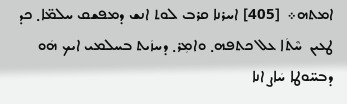ܐܡܬܗ܀  ‍[405] ܐܚܪܢܐ ܩܪܒ ܠܘܬ ܐܢܫ ܕܡܦܫܩ ܚܠܡ̈ܐ܂ ܟܕ ܛܥܝܢ  ܚܶܬܿܐ ܥܠ ܟܬܦܗ܂ ܘܐܡܼܪ܂ ܕܚܙܿܝܬ ܒܚܠܡܝ ܐܝܟ ܗܿܘ  ܕܒܚ̈ܘܛܐ ܚܿܐܨ ܐܢܐ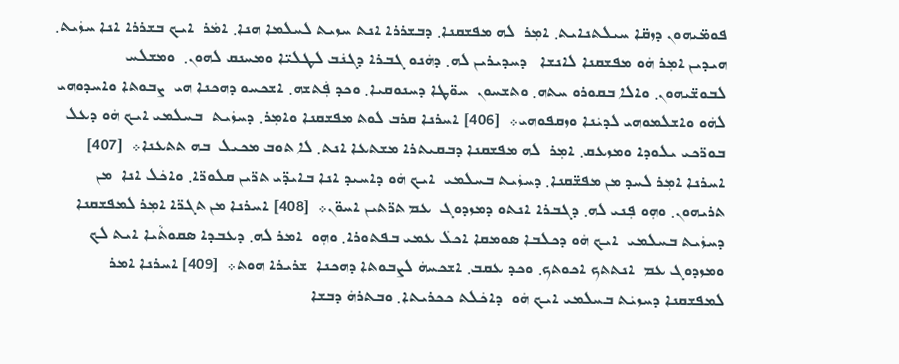ܦܘܡ̈ܝܗܘܢ ܕܙܩ̈ܐ ܚܝܠܬܢܐܝܬ܂ ܐܡܼܪ  ܠܗ ܡܦܫܩܢܐ܂ ܕܒܫܪܪܐ ܐܢܬ ܚܙܝܬ ܠܚܠܡܐ ܗܢܐ܂ ܐܡܿܪ  ܐܝܟ ܒܫܪܪܐ ܐܢܐ ܚܙܿܝܬ܂ ܗܝܕܝܢ ܐܡܼܪ ܗܿܘ ܡܦܫܩܢܐ ܠܐܢܫܐ   ܕܚܕܝܪܝܢ ܠܗ܂ ܕܗܿܢܘ ܓܒܪܐ ܕܓܢܿܒ ܠܛܠܝ̈ܐ ܘܡܚܢܩ ܠܗܘܢ܂  ܘܡܫܠܚ ܠܒܘܫ̈ܝܗܘܢ܂ ܘܐܠܐ ܒܩܘܪܘ ܚܬܗ܂ ܘܬܫܚܘܢ  ܚܘ̈ܛܐ ܕܚܢܘܩܝܐ܂ ܘܟܕ ܦܲܬܫܗ܂ ܐܫܟܚܘ ܕܗܟܢܐ ܗܝ  ܨܒܘܬܐ ܘܐܚܕܘܗܝ ܠܗܿܘ ܘܐܫܠܡܘܗܝ ܠܕܝܿܢܐ ܘܙܩܦܘܗܝ܀  ‍[406] ܐܚܪܢܐ ܩܪܒ ܠܘܬ ܡܦܫܩܢܐ ܘܐܡܼܪ܂ ܕܚܙܿܝܬ  ܒܚܠܡܝ ܐܝܟ ܗܿܘ ܕܥܠ ܒܘܪ̈ܟܝ ܝܠܘܕܐ ܘܡܙܥܩ܂ ܐܡܼܪ  ܠܗ ܡܦܫܩܢܐ ܕܒܩܝܬܪܐ ܡܫܬܥܐ ܐܢܬ܂ ܠܐ ܬܘܒ ܡܟܝܠ  ܒܗ ܬܬܥܢܐ܀  ‍[407] ܐܚܪܢܐ ܐܡܼܪ ܠܚܕ ܡܢ ܡܦܫ̈ܩܢܐ܂ ܕܚܙܿܝܬ ܒܚܠܡܝ  ܐܝܟ ܗܿܘ ܕܐܚܝܕ ܐܢܐ ܒܐܝܕ̈ܝ ܬܪ̈ܝܢ ܩܠܘܪ̈ܐ܂ ܘܐܟܿܠ ܐܢܐ  ܡܢ ܬܪܝܗܘܢ܂ ܘܗܼܘ ܦܼܢܝ ܠܗ܂ ܕܓܒܪܐ ܐܢܬܘ ܕܡܙܕܘܓ  ܥܡ ܬܪ̈ܬܝܢ ܐܚܘ̈ܢ܀  ‍[408] ܐܚܪܢܐ ܡܢ ܬܓܪ̈ܐ ܐܡܼܪ ܠܡܦܫܩܢܐ ܕܚܙܿܝܬ ܒܚܠܡܝ  ܐܝܟ ܗܿܘ ܕܟܠܒܐ ܣܘܡܩܐ ܐܟܠܿ ܥܡܝ ܒܦܬܘܪܐ܂ ܘܗܼܘ  ܐܡܪ ܠܗ܂ ܕܥܒܕܐ ܣܩܘܬܵܝܐ ܐܝܬ ܠܟ ܘܡܙܕܘܓ ܥܡ  ܐܢܬܬܟ ܐܟܘܬܟ܂ ܘܟܕ ܥܩܒ܂ ܐܫܟܚܗܿ ܠܨܒܘܬܐ ܕܗܟܢܐ  ܫܪܝܪܐ ܗܘܬ܀  ‍[409] ܐܚܪܢܐ ܐܡܪ ܠܡܦܫܩܢܐ ܕܚܙܝܿܬ ܒܚܠܡܝ ܐܝܟ ܗܿܘ  ܕܐܟܿܠܬ ܟܟܪܝܬܐ܂ ܘܒܬܪܗܿ ܕܒܫܐ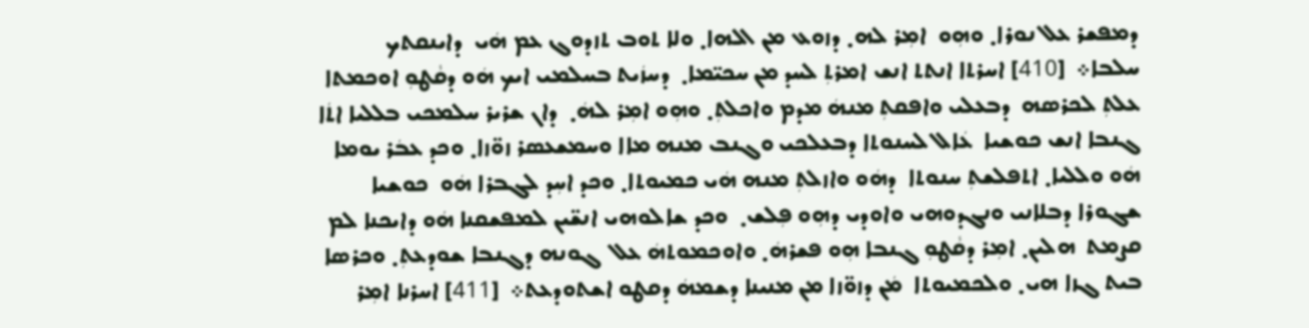ܕܡܦܫܪ ܥܠ ܢܘܪܐ܂ ܘܗܼܘ  ܐܡܼܪ ܠܗ܂ ܕܙܘܥ ܡܢ ܐܠܗܐ܂ ܘܠܐ ܬܘܒ ܬܙܕܘܓ ܥܡ ܗܿܝ  ܕܐܝܢܩܬܟ ܚܠܒܐ܀  ‍[410] ܐܚܪܬܐ ܐܢܬܬ ܐܢܫ ܐܡܪܬܼ ܠܚܕ ܡܢ ܚܟܝ̈ܡܐ܂  ܕܚܙܿܝܬ ܒܚܠܡܝ ܐܝܟ ܗܿܘ ܕܩܵܛܘܼ ܐܘܟܡܬܐ ܥܠܬܼ ܠܟܪܣܗ  ܕܒܥܠܝ ܘܐܦܩܬܼ ܡܢܗܿ ܡܕܡ ܘܐܟܠܬܼ܂ ܘܗܼܘ ܐܡܼܪ ܠܗܿ܂  ܕܐܢ ܫܪܝܪ ܚܠܡܟܝ ܒܠܠܝܐ ܐܬܿܐ ܓܢܒܐ ܐܢܫ ܟܘܫܝܐ  ܥܿܐܠ ܠܚܢܘܬܐ ܕܒܥܠܟܝ ܘܓܢܒ ܡܢܗ ܡܐܐ ܘܚܡܫܥܣܪ ܙܘ̈ܙܐ܂ ܘܟܕ ܥܒܿܪ ܝܘܡܐ ܗܿܘ ܘܠܠܝܐ܂ ܐܬܦܠܫܬܼ ܚܢܘܬܐ  ܕܗܿܘ ܘܐܙܠܬܼ ܡܢܗ ܗܿܝ ܟܡܝܘܬܐ܂ ܘܟܕ ܐܚܼܕ ܠܓܒܪܐ ܗܿܘ  ܟܘܫܝܐ ܫܓܘܪܐ ܕܒܠܐܢܝ ܘܢܓܕܘܗܝ ܘܐܘܕܝ ܕܗܼܘ ܦܼܠܫ܂  ܘܟܕ ܫܐܠܘܗܝ ܐܢܫ̈ܝܢ ܠܡܦܫܩܢܐ ܗܿܘ ܕܐܝܟܢܐ ܠܡ ܩܨܡܬ  ܗܠܝܢ܂ ܐܡܼܪ ܕܩܵܛܘܼ ܓܢܒܐ ܗܼܘ ܦܫܪܗܿ܂ ܘܐܘܟܡܘܬܗܿ ܥܠ  ܓܘܢܗ ܕܓܢܒܐ ܫܘܕܥܬܼ܂ ܘܟܪܣܐ ܒܝܬ ܓܙܐ ܗܝ܂ ܘܠܟܡܝܘܬܐ  ܡܿܢ ܕܙܘ̈ܙܐ ܡܢ ܡܢܝܢܐ ܕܫܡܗܿ ܕܩܛܘ ܐܫܬܘܕܥܬ܀  ‍[411] ܐܚܪܢܐ ܐܡܼܪ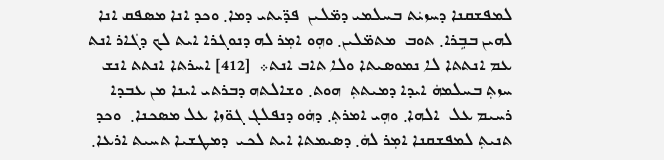ܠܡܦܫܩܢܐ ܕܚܙܝܿܬ ܒܚܠܡܝ ܕܡ̈ܠܝܢ  ܦܕ̈ܝܬܝ ܕܡܐ܂ ܘܟܕ ܐܢܐ ܡܣܦܩ ܐܢܐ ܠܗܝܢ ܒܒܹܪܐ܂ ܬܘܒ  ܡܬܡ̈ܠܝܢ܂ ܘܗܼܘ ܐܡܼܪ ܠܗ ܕܢܘܓܪܐ ܐܝܬ ܠܟ ܕܓܿܐܪ ܐܢܬ  ܥܡ ܐܢܬܬܐ ܠܐ ܢܡܘܣܝܬܐ ܘܠܐ ܬܐܒ ܐܢܬ܀  ‍[412] ܐܚܪܬܐ ܐܢܬܬ ܐܢܫ ܚܙܬܼ ܒܚܠܡܗܿ ܐܝܕܐ ܕܡܝܬܬܼ  ܗܘܬ܂ ܘܫܐܠܬܗ ܕܒܪܬܝ ܐܝܢܐ ܡܢ ܥܒܕܐ ܪܚܝܡ ܥܠ  ܐܠܗܐ܂ ܘܗܼܝ ܐܡܪܬܼ܂ ܕܗܿܘ ܕܢܦܠܓ ܓܘ̈ܙܐ ܥܠ ܡܣܟܢܐ܂  ܘܟܕ ܬܢܝܬܼ ܠܡܦܫܩܢܐ ܐܡܼܪ ܠܗܿ܂ ܕܣܝܡܬܐ ܐܝܬ ܠܟܝ  ܕܡܛܫܝܐ ܬܚܝܬ ܐܪܥܐ܂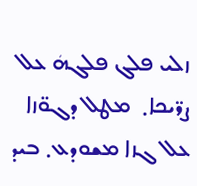ܙܠܝ ܦܠܓ ܦܠܓܗܿ ܥܠ ܨܪ̈ܝܟܐ܂  ܡܛܠ ܕܓܘ̈ܙܐ ܥܠ ܓܙܐ ܡܫܘܕܥ܂ ܒܝܕ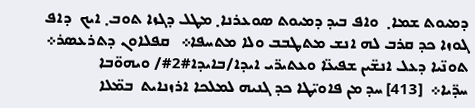ܕܡܝܘܬ ܫܡܐ܂  ܘܐܦ ܒܝܕ ܕܡܝܘܬ ܣܘܥܪܢܐ܂ ܡܛܠ ܕܓܙܐ ܬܘܒ܂ ܐܝܟ  ܕܐܦ ܓܘܙܐ ܟܕ ܩܪܒ ܠܗ ܐܢܫ ܡܬܛܒܒ ܘܠܐ ܡܬܚܦܐ܀   ܩܦܠܐܘܢ ܕܬܪܥܣܪ܀  ܬܘܢ̈ܝܐ ܕܥܠ ܐܢܫ̈ܝܢ ܫܦܝܥ̈ܐ ܘܥܬܝܪ̈ܝ ܐܝܕܐ/ܒܐܝܕܐ#2#/ ܘܝܗܘ̈ܒܐ ܚܕ̈ܝܐ܀  ‍[413] ܚܕ ܡܢ ܦܐܘܝ̈ܛܐ ܟܕ ܓܢܝܗ ܠܡܠܟܐ ܐܪܙܢܐܝܬ  ܒܡ̈ܠܐ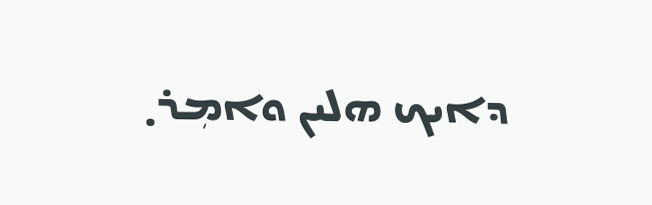ܕܐܝܟ ܗܠܝܢ ܘܐܡܼܪ܂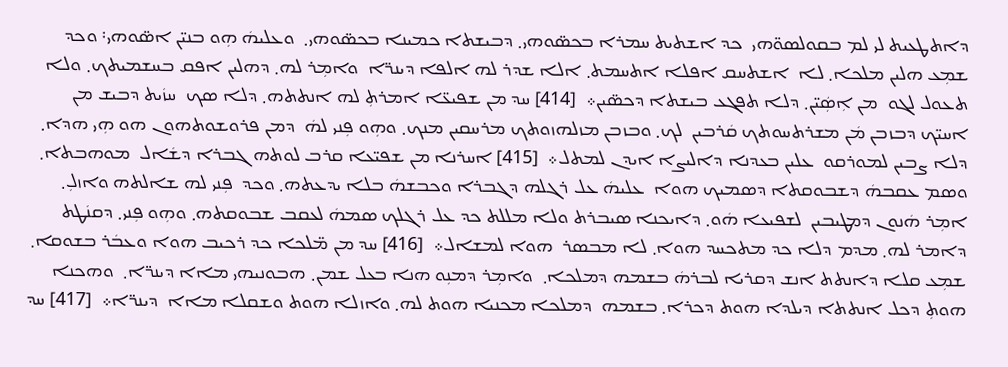ܕܐܬܛܥܝܬ ܠܝ ܠܡ ܒܩܘܠܣܘ̈ܗܝ  ܟܕ ܐܫܬܝܬ ܚܡܪܐ ܒܟܣ̈ܘܗܝ܂ ܕܒܝܫܬܐ ܟܡܝܢܐ ܒܟܣ̈ܘܗܝ܂  ܘܥܠܝܗܿ ܗܼܘ ܒܢܝ̈ܢ ܐܣ̈ܘܗܝ܃ ܘܟܕ ܫܡܼܥ ܗܠܝܢ ܡܠܟܐ܂ ܠܐ  ܐܫܬܚܩ ܐܦܠܐ ܐܬܚܡܬ܂ ܐܠܐ ܫܕܪ ܠܗ ܐܠܦܐ ܕܝܢܪ̈ܐ  ܘܐܡܼܪ ܠܗ܂ ܕܗܠܝܢ ܐܦܩ ܒܚܫܡܝܬܟ܂ ܘܠܐ ܬܥܘܠ ܠܓܘ  ܡܢ ܐܼܣܲܝ̈ܢ܂ ܕܠܐ ܬܦܓܥ ܒܝܫܬܐ ܕܟܣ̈ܝܢ܀  ‍[414] ܚܕ ܡܢ ܫܦܝܥ̈ܐ ܐܡܪܬܼ ܠܗ ܐܢܬܬܗ܂ ܕܠܐ ܣܟ  ܚܙܿܝܬ ܕܒܝܫ ܡܢ ܐܚܝ̈ܟ ܕܒܙܒܢ ܡܿܢ ܡܫܪܬܚܘܬܟ ܩܿܪܒܝܢ  ܠܟ܂ ܘܒܙܒܢ ܡܙܠܗܙܘܬܟ ܡܪܚܩܝܢ ܡܢܟ܂ ܘܗܼܘ ܦܼܢܝ ܠܗܿ  ܕܡܢ ܦܪܘܫܘܬܗܘܢ ܗܘ ܗܼܝ ܗܕܐ܂ ܕܠܐ ܨܒܝܢ ܠܡܘܪܩܘ  ܥܠܝܢ ܒܥܕܢܐ ܕܐܠܝܨܐ ܐܝܕܢ ܠܡܬܠ܀  ‍[415] ܐܚܪܢܐ ܡܢ ܫܦܝ̈ܥܐ ܩܪܒ ܠܘܬܗ ܓܒܪܐ ܕܫܿܐܠ  ܡܘܗܒܬܐ܂ ܘܣܡ ܥܩܒܗܿ ܕܫܒܘܩܬܐ ܕܣܡܝܟ ܗܘܐ  ܥܠܝܗܿ ܥܠ ܪܓܠܗ ܕܓܒܪܐ ܘܟܒܫܗܿ ܒܠܐ ܝܕܥܬܗ܂ ܘܟܕ  ܦܼܢܝ ܠܗ ܫܐܠܬܗ ܘܐܙܠܼ܂ ܐܡܼܪ ܗܿܢܘܢ ܕܡܛܝܒܝܢ  ܠܫܦܝܥܐ ܗܿܘ܂ ܕܐܝܟܢܐ ܣܝܒܪܬ ܘܠܐ ܡܠܠܬ ܟܕ ܥܠ ܪܓܠܟ ܣܡܗܿ ܠܥܩܒ ܫܒܘܩܬܗ܂ ܘܗܼܘ ܦܼܢܝ܂ ܕܩܢܿܛܬ  ܕܐܡܪ ܠܗ܂ ܡܕܡ ܕܠܐ ܟܕ ܡܬܟܚܕ ܗܘܐ܂ ܠܐ ܡܒܣܪ  ܗܘܐ ܠܡܫܐܠ܀  ‍[416] ܚܕ ܡܢ ܡ̈ܠܟܐ ܟܕ ܪܟܝܒ ܗܘܐ ܘܥܒܿܪ ܒܫܘܩܐ܂  ܫܡܼܥ ܩܠܐ ܕܐܢܬܬ ܐܢܫ ܕܩܪܝܐ ܠܒܪܗܿ ܒܫܡܗ ܕܡܠܟܐ܂  ܘܐܡܼܪ ܕܡܢܼܘ ܗܢܐ ܒܥܠ ܫܡܢ܂ ܗܒܘܢܝܗܝ ܡܐܐ ܕܝܢܪ̈ܐ܂  ܘܗܟܢܐ ܗܘܬܼ ܕܟܠ ܐܢܬܬܐ ܕܝܠܕܐ ܗܘܬ ܕܟܪܐ܂ ܒܫܡܗ  ܕܡܠܟܐ ܡܟܢܝܐ ܗܘܬ ܠܗ܂ ܘܐܙܠܐ ܗܘܬ ܘܫܩܠܐ ܡܐܐ  ܕܝܢܪ̈ܐ܀  ‍[417] ܚܕ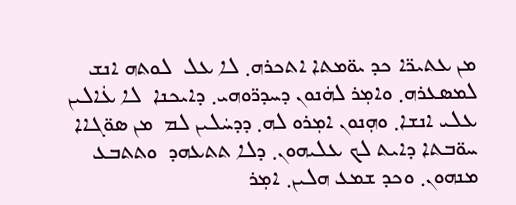ܡܢ ܥܬܝܪ̈ܐ ܟܕ ܝܘ̈ܡܬܐ ܐܬܟܪܗ܂ ܠܐ ܥܠ  ܠܘܬܗ ܐܢܫ ܠܡܣܥܪܗ܂ ܘܐܡܼܪ ܠܗܿܢܘܢ ܕܚܕܪ̈ܘܗܝ܂ ܕܐܝܟܢܐ  ܠܐ ܥܿܐܠܝܢ ܥܠܝ ܐܢܫܐ܂ ܘܗܼܢܘܢ ܐܡܼܪܘ ܠܗ܂ ܕܕܚܿܠܝܢ ܠܡ  ܡܢ ܣܘ̈ܓܐܐ ܚܘ̈ܒܬܐ ܕܐܝܬ ܠܟ ܥܠܝܗܘܢ܂ ܕܠܐ ܬܬܥܗܕ  ܘܬܬܒܥ ܡܢܗܘܢ܂ ܘܟܕ ܫܡܥ ܗܠܝܢ܂ ܐܡܼܪ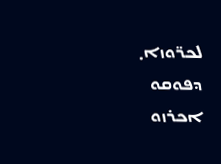ܠܟܪ̈ܘܙܐ܂  ܕܦܘܩܘ ܐܟܪܙܘ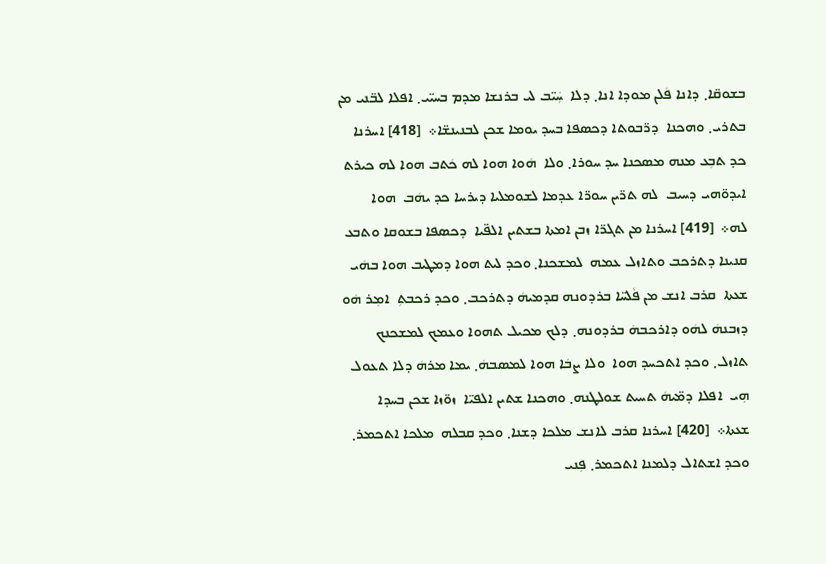ܒܫܘܩ̈ܐ܂ ܕܐܢܐ ܦܿܠܢ ܡܘܕܐ ܐܢܐ܂ ܕܠܐ  ܚܲܝ̈ܒ ܠܝ ܒܪܢܫܐ ܡܕܡ ܒܚܝ̈ܝ܂ ܐܦܠܐ ܠܒ̈ܢܝ ܡܢ ܒܬܪܝ܂ ܘܗܟܢܐ  ܕܪ̈ܒܘܬܐ ܕܟܣܦܐ ܒܚܕ ܝܘܡܐ ܫܟܢ ܠܒܢܝܢܫ̈ܐ܀  ‍[418] ܐܚܪܢܐ ܟܕ ܬܒܼܥ ܡܢܗ ܡܣܟܢܐ ܚܕ ܚܘܪܐ܂ ܘܠܐ  ܗܿܘܐ ܗܘܐ ܠܗ ܟܿܬܒ ܗܘܐ ܠܗ ܟܝܪܬ ܐܝܕܘ̈ܗܝ ܕܚܝܒ  ܠܗ ܬܪ̈ܝܢ ܚܘܪ̈ܐ ܥܕܡܐ ܠܫܘܡܠܝܐ ܕܝܪܚܐ ܟܕ ܝܗܿܒ  ܗܘܐ ܠܗ܀  ‍[419] ܐܚܪܢܐ ܡܢ ܬܓܪ̈ܐ ܙܒܢ ܐܡܬܐ ܒܫܬܝܢ ܐܠܦ̈ܝܐ  ܕܟܣܦܐ ܒܫܘܩܐ ܘܬܒܥ ܩܢܝܢܐ ܕܬܪܟܒ ܘܬܐܙܠ ܥܡܗ  ܠܡܫܟܢܐ܂ ܘܟܕ ܠܝܬ ܗܘܐ ܕܡܛܝܒ ܗܘܐ ܒܗܿܝ ܫܥܬܐ  ܩܪܒ ܐܢܫ ܡܢ ܦܵܠܚ̈ܐ ܒܪܕܘܢܗ ܩܕܡܝܗܿ ܕܬܪܟܒ܂ ܘܟܕ ܪܟܒܬܼ  ܐܡܼܪ ܗܿܘ ܕܙܒܢܗܿ ܠܗܿܘ ܕܐܪܟܒܗܿ ܒܪܕܘܢܗ܂ ܕܠܟ ܡܟܝܠ ܬܗܘܐ ܘܥܡܟ ܠܡܫܟܢܟ ܬܐܙܠ܂ ܘܟܕ ܐܬܟܚܕ ܗܘܐ  ܘܠܐ ܨܒܿܐ ܗܘܐ ܠܡܣܒܗܿ܂ ܝܡܐ ܡܪܗܿ ܕܠܐ ܬܥܘܠ ܗܼܝ  ܐܦܠܐ ܕܡ̈ܝܗܿ ܬܚܝܬ ܫܘܠܛܢܗ܂ ܘܗܟܢܐ ܫܬܝܢ ܐܠܦܝ̈ܐ  ܙܘ̈ܙܐ ܫܟܢ ܒܚܕܐ ܫܥܬܐ܀  ‍[420] ܐܚܪܢܐ ܩܪܒ ܠܐܢܫ ܡܠܟܐ ܕܫܢܐ܂ ܘܟܕ ܩܒܠܗ  ܡܠܟܐ ܐܬܟܡܪ܂ ܘܟܕ ܐܫܬܐܠ ܕܠܡܢܐ ܐܬܟܡܪ܂ ܦܼܢܝ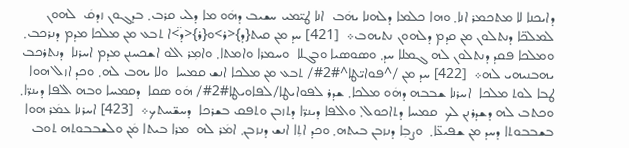ܕܐܝܟܢܐ ܠܐ ܡܬܟܡܪ ܐܢܐ܂ ܘܗܐ ܟܠܡܐ ܕܠܗܢܐ ܝܗܿܒ  ܐܢܐ ܛܝ̈ܡܝ ܚܫܝܒ ܕܗܿܘ ܡܐ ܕܠܝ ܩܪܒ܂ ܒܕܓܘܢ ܙܕܩܿ  ܠܗܘܢ ܠܡܠܟ̈ܐ ܕܢܬܠܘܢ ܡܢ ܩܕܡ ܕܠܗܘܢ ܢܬܝܗܒ܀  ‍[421] ܚܕ ܡܢ ܩܝܬ‍{ܕ‍}<ܪ‍>ܘ‍{ܪ‍}<ܕ‍>̈ܐ ܬܒܥ ܡܢ ܡܠܟܐ ܡܕܡ ܕܢܪܟܒ܂  ܘܡܠܟܐ ܦܩܕ ܕܢܬܠܘܢ ܠܗ ܓܡܠܐ ܚܕ܂ ܘܣܘܣܝܐ ܘܒܓܠܐ  ܘܚܡܪܐ ܘܐܡܬܐ܂ ܘܐܡܼܪ ܐܠܘ ܐܫܟܚܢܢ ܡܕܡ ܐܚܪܢܐ  ܕܢܬܪܟܒ ܝܗܒܢܝܗܝ ܠܗ܀  ‍[422] ܚܕ ܡܢ /^ܦܘܐܝ̈ܛܐ^#2#/ ܬܒܥ ܡܢ ܡܠܟܐ ܐܢܫ ܩܡܚܐ  ܘܠܐ ܝܗܒ ܠܗ܂ ܘܟܕ ܐܙܠ ܗܘܐ ܛܒܐ ܠܘܬ ܡܠܟܐ  ܐܚܪܢܐ ܫܒܒܗ ܕܗܿܘ ܡܠܟܐ܂ ܫܕܪ ܠܦܘܐܝܛܐ/ܠܦܐܘܝܛܐ#2#/ ܗܿܘ ܣܩܐ  ܕܩܡܚܐ ܘܒܗ ܐܠܦܐ ܕܝܢܪ̈ܐ܂ ܘܟܬܒ ܠܗ ܕܫܕܪܢܢ ܠܟ  ܩܡܚܐ ܕܬܐܟܘܠ܂ ܘܐܠܦܐ ܕܝܢܪ̈ܐ ܕܬܙܒܢ ܘܬܦܩ ܒܫܪܟܐ  ܕܚܫ̈ܚܬܟ܀  ‍[423] ܐܚܪܢܐ ܥܡܿܪ ܗܘܐ ܒܫܒܒܘܬܐ ܕܚܕ ܡܢ ܫܦܝܥ̈ܐ܂  ܘܨܒܼܐ ܕܢܙܒܢ ܒܝܬܗ܂ ܘܟܕ ܐܬܼܐ ܐܢܫ ܕܢܙܒܢ܂ ܐܡܿܪ ܠܗ  ܡܪܐ ܒܝܬܐ ܡܿܢ ܘܠܫܒܒܘܬܗ ܬܘܒ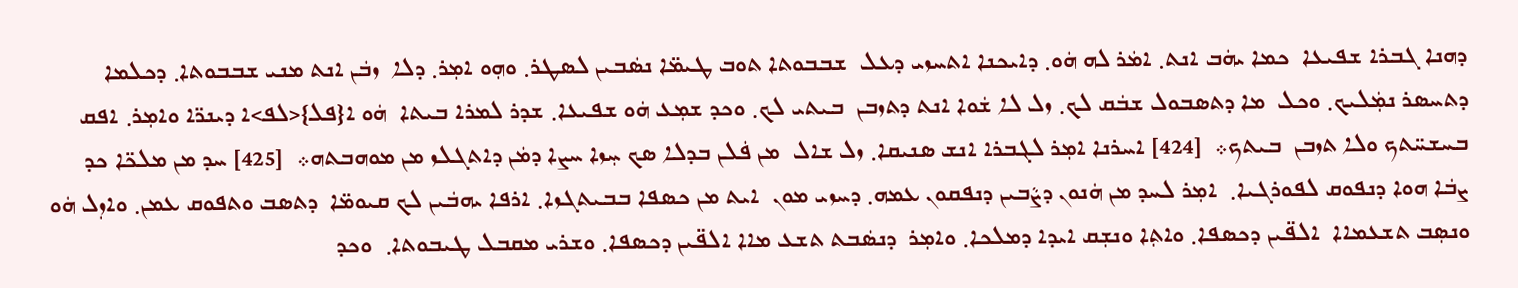ܕܗܢܐ ܓܒܪܐ ܫܦܝܥܐ  ܟܡܐ ܝܗܿܒ ܐܢܬ܂ ܐܡܿܪ ܠܗ ܗܿܘ܂ ܕܐܝܟܢܐ ܐܬܚܙܝ ܕܥܠ  ܫܒܒܘܬܐ ܬܘܒ ܛܝܡ̈ܐ ܢܣܿܒܝܢ ܠܣܛܪ܂ ܘܗܼܘ ܐܡܼܪ܂ ܕܠܐ  ܙܒܿܢ ܐܢܬ ܡܢܝ ܫܒܒܘܬܐ܂ ܕܟܠܡܐ ܕܬܚܣܪ ܢܡܲܠܝܟ܂ ܘܟܠ  ܡܐ ܕܬܣܒܘܠ ܫܒܿܩ ܠܟ܂ ܙܠ ܠܐ ܫܿܘܐ ܐܢܬ ܕܬܙܒܢ  ܒܝܬܝ ܠܟ܂ ܘܟܕ ܫܡܼܥ ܗܿܘ ܫܦܝܥܐ܂ ܫܕܪ ܠܡܪܐ ܒܝܬܐ  ܗܿܘ ܐ‍{ܦܠ‍}<ܠܦ‍>ܐ ܕܝܢܪ̈ܐ ܘܐܡܼܪ܂ ܐܦܩ ܒܚܫܚ̈ܬܟ ܘܠܐ ܬܙܒܢ  ܒܝܬܟ܀  ‍[424] ܐܚܪܢܐ ܐܡܼܪ ܠܓܒܪܐ ܐܢܫ ܣܢܝܩܐ܂ ܙܠ ܫܐܠ  ܡܢ ܦܿܠܢ ܒܕܠܐ ܣܟ ܚܼܙܐ ܚܨܐ ܕܡܿܢ ܕܐܬܓܠܙ ܡܢ ܡܘܗܒܬܗ܀  ‍[425] ܚܕ ܡܢ ܡܠܟ̈ܐ ܟܕ ܨܒܿܐ ܗܘܐ ܕܢܦܘܩ ܠܦܘܪܓܝܐ܂  ܐܡܼܪ ܠܚܕ ܡܢ ܗܿܢܘܢ ܕܨܵܒܝܢ ܕܢܦܩܘܢ ܥܡܗ܂ ܕܚܙܝ ܡܘܢ  ܐܝܬ ܡܢ ܟܣܦܐ ܒܒܝܬܓܙܐ܂ ܐܪܦܐ ܝܗܒܿܝܢ ܠܟ ܩܝܘܡ̈ܐ  ܕܬܣܒ ܘܬܦܘܩ ܥܡܢ܂ ܘܐܙܼܠ ܗܿܘ ܘܢܣܼܒ ܬܫܥܡܐܐ  ܐܠܦ̈ܝܢ ܕܟܣܦܐ܂ ܘܐܬܼܐ ܘܢܫܼܩ ܐܝܕܐ ܕܡܠܟܐ܂ ܘܐܡܼܪ  ܕܢܣܿܒܬ ܬܫܥ ܡܐܐ ܐܠܦ̈ܝܢ ܕܟܣܦܐ܂ ܘܫܪܝ ܡܩܒܠ ܛܝܒܘܬܐ܂  ܘܟܕ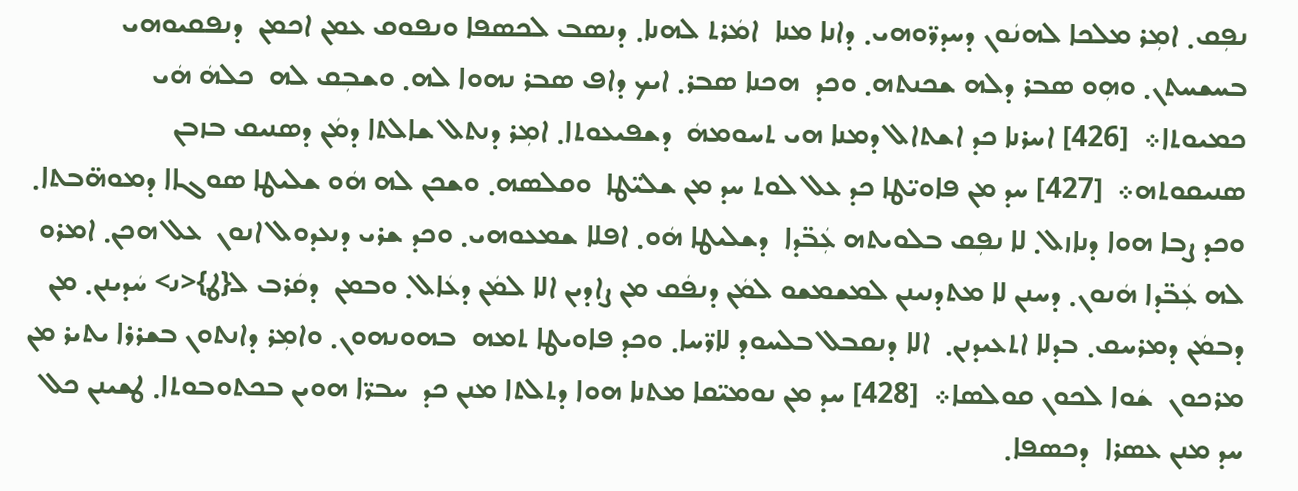ܢܦܼܩ܂ ܐܡܼܪ ܡܠܟܐ ܠܗܢܿܘܢ ܕܚܕܪ̈ܘܗܝ܂ ܕܐܢܐ ܡܢܐ  ܐܡܿܪܬ ܠܗܢܐ܂ ܕܢܣܒ ܠܟܣܦܐ ܘܢܦܘܩ ܥܡܢ ܐܟܡܢ  ܕܢܦܩܝܘܗܝ ܒܚܫܚܬܢ܂ ܘܗܼܘ ܣܒܪ ܕܠܗ ܫܟܢܬܗ܂ ܘܟܕ  ܗܟܢܐ ܣܒܪ܂ ܐܝܟ ܕܐܦ ܣܒܪ ܢܗܘܐ ܠܗ܂ ܘܫܒܼܩ ܠܗ  ܟܠܗܿ ܗܿܝ ܟܡܝܘܬܐ܀  ‍[426] ܐܚܪܢܐ ܟܕ ܐܫܬܐܠ ܕܡܢܐ ܗܝ ܬܚܘܡܗܿ  ܕܫܦܝܥܘܬܐ܂ ܐܡܼܪ ܕܢܬܠ ܫܐܠܬܐ ܕܡܿܢ ܕܣܢܝܩ ܒܙܒܢ  ܣܢܝܩܘܬܗ܀  ‍[427] ܚܕ ܡܢ ܦܐܘܝ̈ܛܐ ܟܕ ܥܠ ܠܘܬ ܚܕ ܡܢ ܫܠܝ̈ܛܐ  ܘܩܠܣܗ܂ ܘܫܟܢ ܠܗ ܗܿܘ ܫܠܝܛܐ ܣܘܓܐܐ ܕܡܘܗ̈ܒܬܐ܂  ܘܟܕ ܨܒܐ ܗܘܐ ܕܢܐܙܠ܂ ܠܐ ܢܦܼܩ ܒܠܘܝܬܗ ܥܲܒ̈ܕܐ  ܕܫܠܝܛܐ ܗܿܘ܂ ܐܦܠܐ ܫܡܥܘܗܝ܂ ܘܟܕ ܫܪܝ ܕܢܥܕܘܠ ܐܢܘܢ  ܥܠ ܗܟܢ܂ ܐܡܪܘ ܠܗ ܥܲܒ̈ܕܐ ܗܿܢܘܢ܂ ܕܚܢܢ ܠܐ ܡܬܕܢܝܢܢ ܠܡܫܡܫܘ ܠܡܿܢ ܕܢܦܿܩ ܡܢ ܨܐܕܝܢ ܐܠܐ ܠܡܿܢ ܕܥܿܐܠ܂ ܘܒܡܢ  ܕܩܿܪܒ ܠ‍{ܛ‍}<ܢ‍> ܚܿܕܝܢܢ܂ ܡܢ ܕܒܡܿܢ ܕܡܪܚܩ܂ ܒܕܠܐ ܐܬܥܝܕܢܢ܂  ܐܠܐ ܕܢܩܒܠ ܒܠܚܘܕ ܠܐܪ̈ܚܐ܂ ܘܟܕ ܦܐܘܝܛܐ ܬܡܗ  ܒܗܘܢܗܘܢ܂ ܘܐܡܼܪ ܕܐܢܬܘܢ ܒܫܪܪܐ ܝܬܝܪ ܡܢ ܡܪܟܘܢ  ܫܿܘܐ ܠܟܘܢ ܩܘܠܣܐ܀  ‍[428] ܚܕ ܡܢ ܢܘܡܝ̈ܩܐ ܡܬܢܐ ܗܘܐ ܕܬܠܬܐ ܡܢܢ ܟܕ  ܚܒܪ̈ܐ ܗܘܝܢ ܒܟܬܘܒܘܬܐ܂ ܛܫܝܢܢ ܟܠ ܚܕ ܡܢܢ ܥܣܪܐ  ܕܟܣܦܐ܂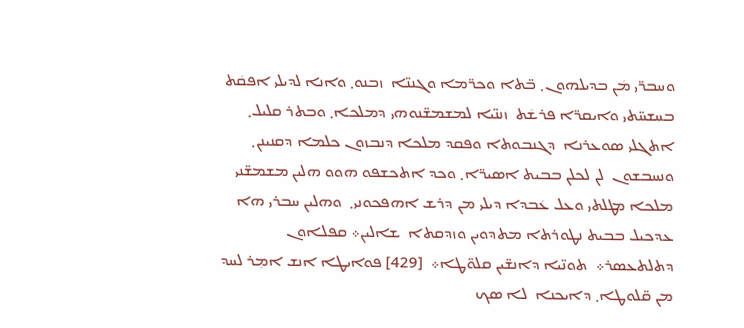ܘܚܒܪ̈ܝ ܡܿܢ ܒܕܝܠܗܘܢ܂ ܒ̈ܬܐ ܘܟܪ̈ܡܐ ܘܓܢܢ̈ܐ  ܙܒܢܘ܂ ܘܐܢܐ ܠܕܝܠܝ ܐܦܩܿܬ ܒܚܫܚ̈ܬܝ ܘܐܝܩܪ̈ܐ ܦܪܫܿܬ  ܙܢܢ̈ܝܐ ܠܡܫܡܫ̈ܢܘܗܝ ܕܡܠܟܐ܂ ܘܒܬܪ ܩܠܝܠ܂ ܐܬܓܠܝ ܣܘܥܪܢܐ  ܕܓܢܒܘܬܐ ܘܦܩܕ ܡܠܟܐ ܕܢܒܙܘܢ ܟܠܡܐ ܕܩܢܝܢܢ܂ ܘܢܚܒܫܘܢ  ܠܢ ܠܟܠܢ ܒܒܝܬ ܐܣܝܪ̈ܐ܂ ܘܟܕ ܐܬܟܫܦܘ ܗܘܘ ܗܠܝܢ ܡܫܡܫ̈ܢܝ  ܡܠܟܐ ܡܛܠܬܝ ܘܥܠ ܥܿܒܕܐ ܕܝܠܝ ܡܢ ܕܪܫ ܐܗܦܟܘܢܝ܂  ܘܗܠܝܢ ܚܒܪܝ ܗܐ ܥܕܟܝܠ ܒܒܝܬ ܢܛܘܪܬܐ ܡܬܕܘܝܢ ܘܙܕܩܬܐ  ܫܐܠܝܢ܀ ܩܦܠܐܘܢ ܕܬܠܬܥܣܪ܀  ܬܘܢ̈ܝܐ ܕܐܢܫ̈ܝܢ ܩܠܘ̈ܛܐ܀  ‍[429] ܦܘܐܝܛܐ ܐܢܫ ܐܡܼܪ ܠܚܕ ܡܢ ܩ̈ܠܘܛܐ܂ ܕܐܝܟܢܐ  ܠܐ ܣܟ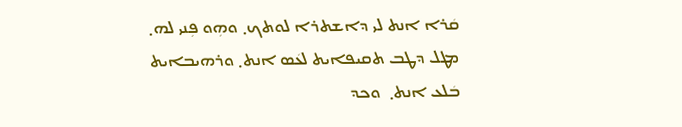ܩܿܪܐ ܐܢܬ ܠܝ ܕܐܫܬܪܐ ܠܘܬܟ܂ ܘܗܼܘ ܦܼܢܝ ܠܗ܂  ܡܛܠ ܕܛܒ ܬܩܝܦܐܝܬ ܠܥܿܣ ܐܢܬ܂ ܘܪܗܝܒܐܝܬ ܒܿܠܥ ܐܢܬ܂  ܘܟܕ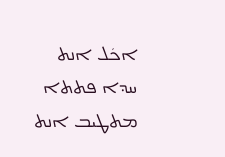ܐܟܿܠ ܐܢܬ ܚܕܐ ܦܬܬܐ ܡܬܛܝܒ ܐܢܬ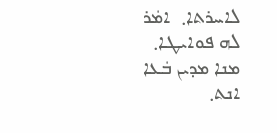ܠܐܚܪܬܐ܂  ܐܡܿܪ ܠܗ ܦܘܐܝܛܐ܂ ܡܢܐ ܡܕܝܢ ܒܿܥܐ ܐܢܬ܂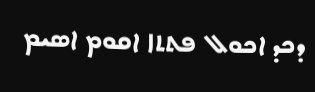ܕܟܕ ܐܟܘܠ  ܦܬܬܐ ܐܩܘܡ ܐܣܝܡ